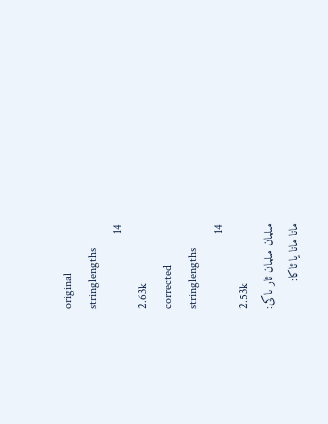original
stringlengths
14
2.63k
corrected
stringlengths
14
2.53k
مىلمان مىلمان ئار ىاكى:
مانا مانا يا ئاكا: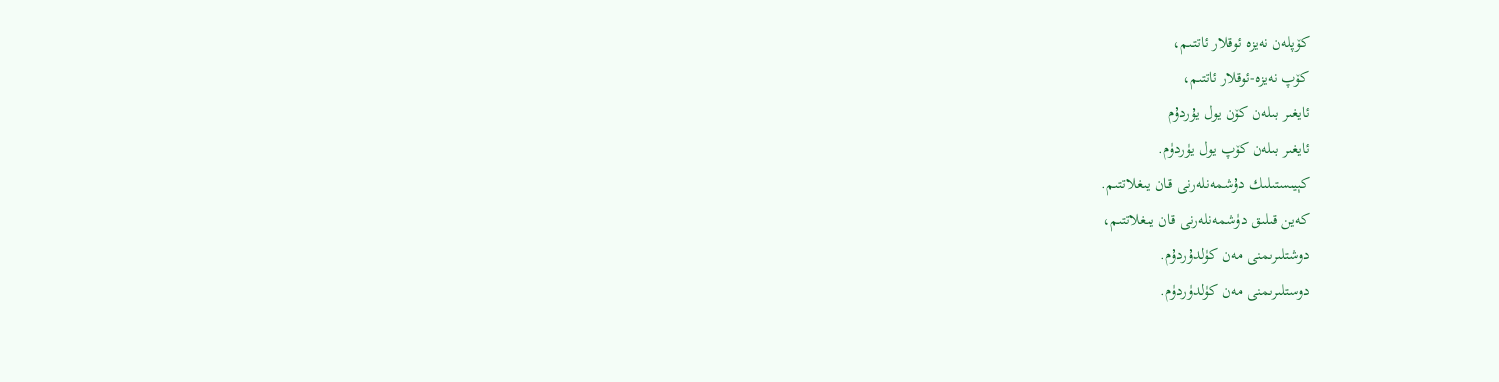كۆپلەن نەيزە ئوقلار ئاتتـىم،
كۆپ نەيزە-ئوقلار ئاتتىم،
ئايغىر بىلەن كۆن يول يۇردۇم
ئايغىر بىلەن كۆپ يول يۈردۈم.
كېيىستىلىك دۇشمەنلەرنى قـان يىغلاتتىم.
كەين قىلىق دۈشمەنلەرنى قان يىغلاتتىم،
دوشتلىرىمنى مەن كۈلدۇردۇم.
دوستلىرىمنى مەن كۈلدۈردۈم.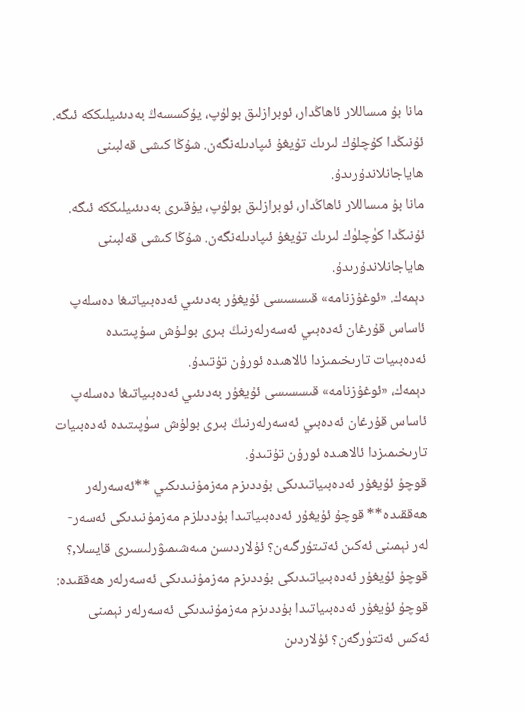مانا بۇ مىساللار ئاھاڭدار، ئوبرازلىق بولۇپ، يۇكسسەڭ بەدىئىيلىككە ئىگە. ئۇنىڭدا كۇچلۇك لىرىك تۇيغۇ ئىپادىلەنگەن. شۇڭا كىشى قەلبىنى ھاياجانلاندۇرىدۇ.
مانا بۇ مىساللار ئاھاڭدار، ئوبرازلىق بولۇپ، يۇقىرى بەدىئىيلىككە ئىگە. ئۇنىڭدا كۈچلۈك لىرىك تۇيغۇ ئىپادىلەنگەن. شۇڭا كىشى قەلبىنى ھاياجانلاندۇرىدۇ.
دېمەك. «ئوغۇزنامە» قىسسىسى ئۇيغۇر بەدىئىي ئەدەبىياتىغا دەسلەپ ئاساس قۇرغان ئەدەبىي ئەسەرلەرنىڭ بىرى بولـۇش سۇپىتىدە ئەدەبىيات تارىخىمىزدا ئالاھىدە ئورۇن تۇتىدۇ.
دېمەك، «ئوغۇزنامە» قىسسىسى ئۇيغۇر بەدىئىي ئەدەبىياتىغا دەسلەپ ئاساس قۇرغان ئەدەبىي ئەسەرلەرنىڭ بىرى بولۇش سۈپىتىدە ئەدەبىيات تارىخىمىزدا ئالاھىدە ئورۇن تۇتىدۇ.
قوچۇ ئۇيغۇر ئەدەبىياتىدىكى بۇددىزم مەزمۇنىدىكىي **ئەسەرلەر ھەققىدە** قوچۇ ئۇيغۇر ئەدەبىياتىدا بۇددىلزم مەزمۇنىدىكى ئەسەر-لەر نېمىنى ئەكىن ئەتىتۇرگىەن؟ ئۇلاردىسن مىەشىمىۋرلىسىرى قايسلا,؟
قوچۇ ئۇيغۇر ئەدەبىياتىدىكى بۇددىزم مەزمۇنىدىكى ئەسەرلەر ھەققىدە: قوچۇ ئۇيغۇر ئەدەبىياتىدا بۇددىزم مەزمۇنىدىكى ئەسەرلەر نېمىنى ئەكس ئەتتۈرگەن؟ ئۇلاردىن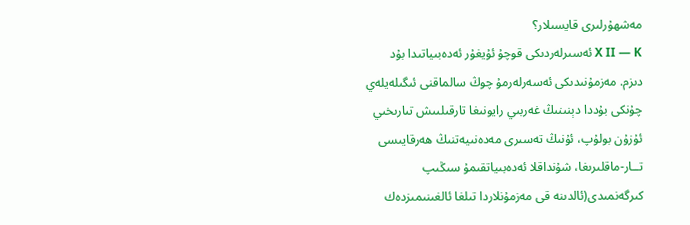مەشھۇرلىرى قايسىلار؟
X II — K ئەسىرلەردىكى قوچۇ ئۇيغۇر ئەدەبىياتىدا بۇد دىزم. مەزمۇنىدىكى ئەسەرلەرمۇ چوڭ سالماقنى ئىگىلەيلەي چۇنكى بۇددا دېنىنىڭ غەربىي رايونىغا تارقىلىىش تىارىخىي ئۇزۇن بولۇپ، ئۇنىڭ تەسىرى مەدەنىيەتنىڭ ھەرقايىسى تــار-ماقلىرىغا، شۇنداقلا ئەدەبىياتقىمۇ سىڭىپ كىرگەنمىدى(ئالدىنە قى مەزمۇنلاردا تىلغا ئالغىنىمىزدەك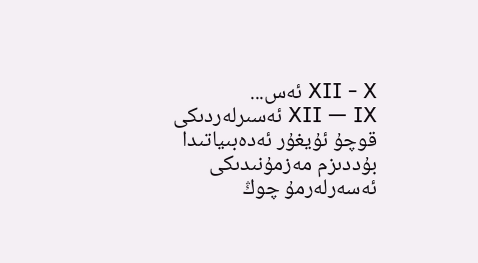XII - X ئەس...
XII — IX ئەسىرلەردىكى قوچۇ ئۇيغۇر ئەدەبىياتىدا بۇددىزم مەزمۇنىدىكى ئەسەرلەرمۇ چوڭ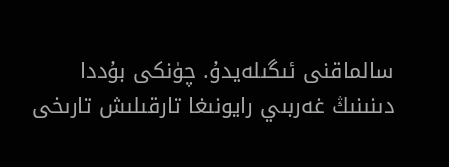سالماقنى ئىگىلەيدۇ. چۈنكى بۇددا دىنىنىڭ غەربىي رايونىغا تارقىلىش تارىخى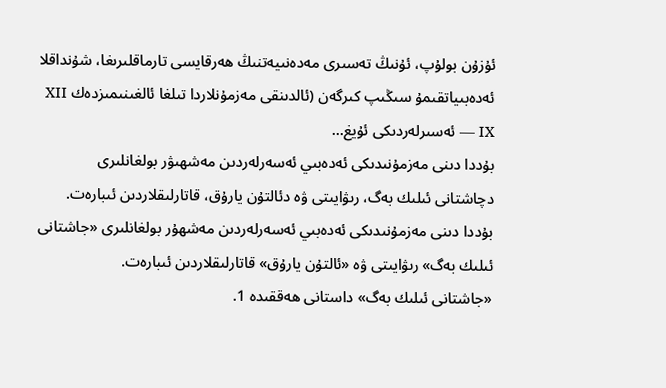ئۇزۇن بولۇپ، ئۇنىڭ تەسىرى مەدەنىيەتنىڭ ھەرقايسى تارماقلىرىغا، شۇنداقلا ئەدەبىياتقىمۇ سىڭىپ كىرگەن (ئالدىنقى مەزمۇنلاردا تىلغا ئالغىنىمىزدەك XII — IX ئەسىرلەردىكى ئۇيغ...
بۇددا دىنى مەزمۇنىدىكى ئەدەبىي ئەسەرلەردىن مەشھىۋر بولغانلىرى دچاشتانى ئىلىك بەگ، رىۋايىتى ۋە دئالتۇن يارۇق، قاتارلىقلاردىن ئىبارەت.
بۇددا دىنى مەزمۇنىدىكى ئەدەبىي ئەسەرلەردىن مەشھۇر بولغانلىرى «جاشتانى ئىلىك بەگ» رىۋايىتى ۋە «ئالتۇن يارۇق» قاتارلىقلاردىن ئىبارەت.
«جاشتانی ئىلىك بەگ» داستانى ھەققىدە 1.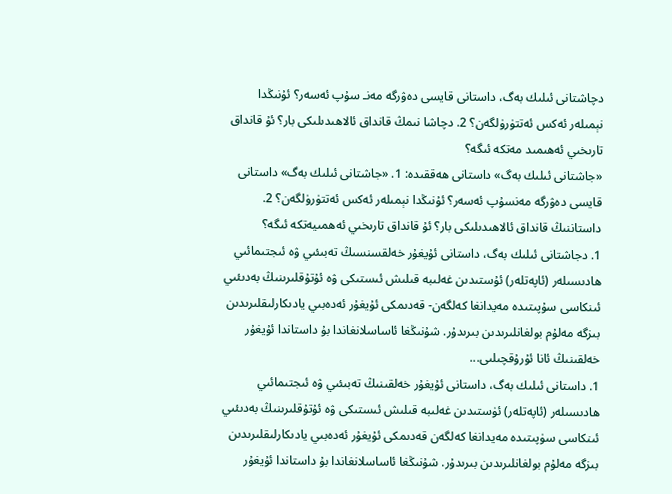دچاشتانى ئىلىك بەگ، داستانى قايسى دەۋرگە مەنـ سۇپ ئەسەر؟ ئۇنىڭدا نېمىلەر ئەكس ئەتتۈرۈلگەن؟ 2. دچاشا نىمڭ قانداق ئالاھىدىلىكى بار؟ ئۇ قانداق تارىخىي ئەھىمىد مەتكە ئىگە؟
«جاشتانى ئىلىك بەگ» داستانى ھەققىدە: 1. «جاشتانى ئىلىك بەگ» داستانى قايسى دەۋرگە مەنسۇپ ئەسەر؟ ئۇنىڭدا نېمىلەر ئەكس ئەتتۈرۈلگەن؟ 2. داستاننىڭ قانداق ئالاھىدىلىكى بار؟ ئۇ قانداق تارىخىي ئەھمىيەتكە ئىگە؟
1. دجاشتانى ئىلىك بەگ، داستانى ئۇيغۇر خەلقسنسىڭ تەبىئىي ۋە ئىجتىمائىي ھادىسىلەر (ئاپەتلەر) ئۇستىدىن غەلىبە قىلىش ئىستىكى ۋە ئۇتۇقلىرىنىڭ بەدىئىي ئىنكاسى سۇپىتىدە مەيدانغا كەلگەن- قەدىمكى ئۇيغۇر ئەدەبىي يادىكارلىقلىرىدىن بىزگە مەلۇم بولغانلىرىدىن بىرىدۇر. شۇنىڭغا ئاساسلانغاندا بۇ داستاندا ئۇيغۇر خەلقىنىڭ ئانا ئۇرۇقچىلىى...
1. داستانى ئىلىك بەگ، داستانى ئۇيغۇر خەلقىنىڭ تەبىئىي ۋە ئىجتىمائىي ھادىسىلەر (ئاپەتلەر) ئۈستىدىن غەلىبە قىلىش ئىستىكى ۋە ئۇتۇقلىرىنىڭ بەدىئىي ئىنكاسى سۈپىتىدە مەيدانغا كەلگەن قەدىمكى ئۇيغۇر ئەدەبىي يادىكارلىقلىرىدىن بىزگە مەلۇم بولغانلىرىدىن بىرىدۇر. شۇنىڭغا ئاساسلانغاندا بۇ داستاندا ئۇيغۇر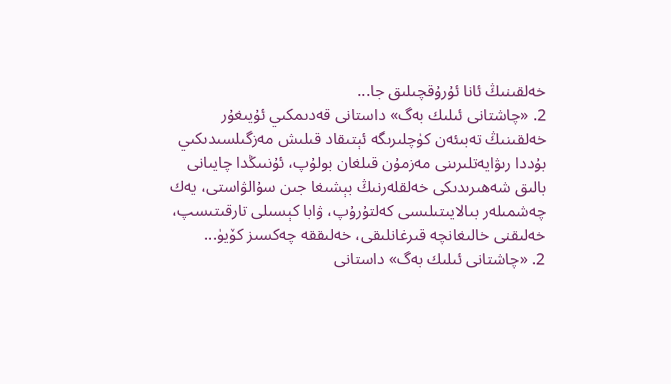خەلقىنىڭ ئانا ئۇرۇقچىلىق جا...
2. «چاشتانى ئىلىك بەگ» داستانى قەدىمكىي ئۇيىغۇر خەلقىنىڭ تەبىئەن كۈچلىرىگە ئېتىقاد قىلىش مەزگىلسىدىكىي بۇددا رىۋايەتلىرىنى مەزمۇن قىلغان بولۇپ، ئۇنىىڭدا چايىانى بالىق شەھىرىدىكى خەلقلەرنىڭ بېشىغا جىن سۇالۋاستى، يەك چەشمىلەر بىالايىتىلىسى كەلتۇرۇپ، ۋابا كېسىلى تارقىتىسپ، خەلىقنى خالىغانچە قىرغانلىقى، خەلىققە چەكسىز كۆيۈ...
2. «چاشتانى ئىلىك بەگ» داستانى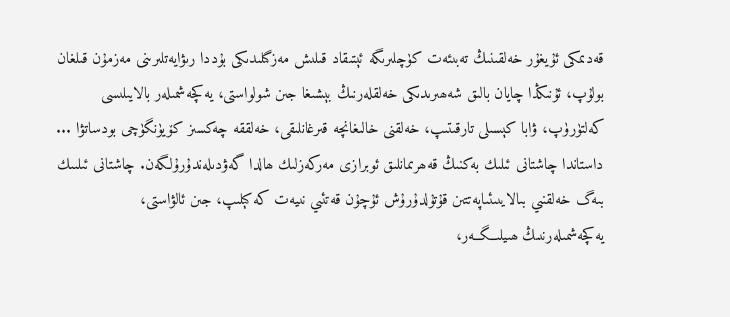قەدىمكى ئۇيغۇر خەلقىنىڭ تەبىئەت كۈچلىرىگە ئېتىقاد قىلىش مەزگىلىدىكى بۇددا رىۋايەتلىرىنى مەزمۇن قىلغان بولۇپ، ئۇنىڭدا چايان بالىق شەھىرىدىكى خەلقلەرنىڭ بېشىغا جىن شولواستى، يەكچەشمىلەر بالايىلىسى كەلتۈرۈپ، ۋابا كېسىلى تارقىتىپ، خەلقنى خالىغانچە قىرغانلىقى، خەلققە چەكسىز كۆيۈنگۈچى بودساتۋا ...
داستاندا چاشتانى ئىلىك بەكنىڭ قەھرىمانلىق ئوبرازى مەركەزلىك ھالدا گەۋدىلەندۇرۇلگەن. چاشتانى ئىلىىك بىەگ خەلقنىي بىالايىىئىاپەتتىن قۇتۇلدۇرۇش ئۇچۇن قەتئىي نىيەت كە كېلىپ، جىن ئالۋاستى، يەكچەشمىلەرنىىڭ ھىيلىــگــەر،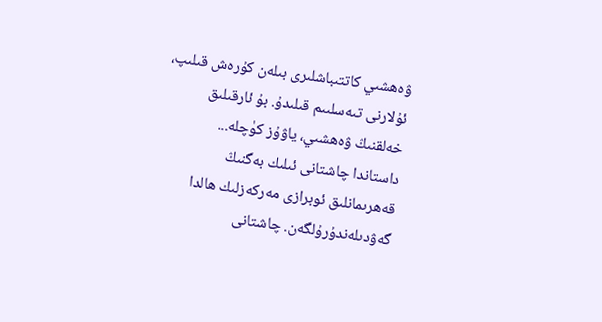ۋەھشىي كاتتىباشلىرى بىلەن كۇرەش قىلىپ، ئۇلارنى تىەسلىىم قىلىدۇ. بۇ ئارقىلىق خەلقنىڭ ۋەھشىي، ياۋۇز كۈچلە...
داستاندا چاشتانى ئىلىك بەگنىڭ قەھرىمانلىق ئوبرازى مەركەزلىك ھالدا گەۋدىلەندۇرۇلگەن. چاشتانى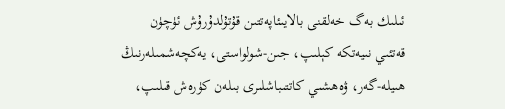ئىلىك بەگ خەلقنى بالايىئاپەتتىن قۇتۇلدۇرۇش ئۈچۈن قەتئىي نىيەتكە كېلىپ، جىن-شولواستى، يەكچەشمىلەرنىڭ ھىيلە-گەر، ۋەھشىي كاتتىباشلىرى بىلەن كۈرەش قىلىپ،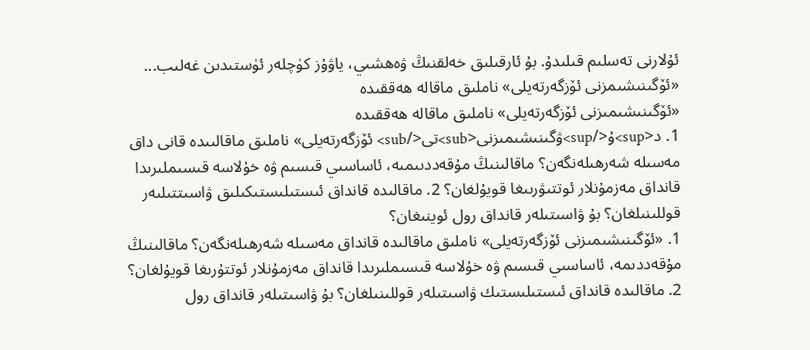ئۇلارنى تەسلىم قىلىدۇ. بۇ ئارقىلىق خەلقنىڭ ۋەھشىي، ياۋۇز كۈچلەر ئۈستىدىن غەلىب...
«ئۆگىنىشىمزنى ئۆزگەرتەيلى» ناملىق ماقالە ھەققىدە
«ئۆگىنىشىمىزنى ئۆزگەرتەيلى» ناملىق ماقالە ھەققىدە
1. د<sup>ۇ</sup>ۋگىنىشىمىزنى<sub>تى</sub> ئۆزگەرتەيلى» ناملىق ماقالىىدە قانى داق مەسىلە شەرھىلەنگەن؟ ماقالىنىڭ مۇقەددىىمىە، ئاساسىي قىسىم ۋە خۇلاسە قىسىملىرىدا قانداق مەزمۇنلار ئوتتىۋرىىغا قويۇلغان؟ 2. ماقالىدە قانداق ئىستىلىستىكىلىق ۋاسىتتىلىەر قوللىنىلغان؟ بۇ ۋاسىتىلەر قانداق رول ئوينىغان؟
1. «ئۆگىنىشىمىزنى ئۆزگەرتەيلى» ناملىق ماقالىدە قانداق مەسىلە شەرھىلەنگەن؟ ماقالىنىڭ مۇقەددىمە، ئاساسىي قىسىم ۋە خۇلاسە قىسىملىرىدا قانداق مەزمۇنلار ئوتتۇرىغا قويۇلغان؟ 2. ماقالىدە قانداق ئىستىلىستىك ۋاسىتىلەر قوللىنىلغان؟ بۇ ۋاسىتىلەر قانداق رول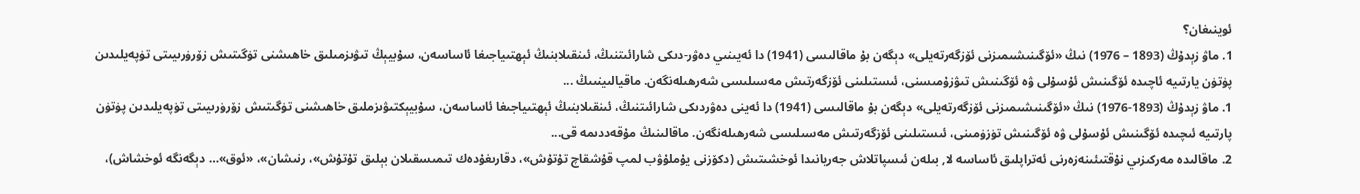ئوينىغان؟
1. ماۋ زېدۇڭ (1893 – 1976) نىڭ «ئۆگىنىشىمىزنى ئۆزگەرتەيلى» دېگەن بۇ ماقالىسى (1941) دا ئەيىنىي دەۋر-دىكى شارائىتنىڭ، ئىنقىلابنىڭ ئېھتىياجىغا ئاساسەن، سۇبيېڭ تىۋىزمىلىق خاھىشنى تۈگىتىش زۆرۈرىيىتى تۈپەيلىدىن پۈتۈن يارتىيە ئاچىدە ئۆگىنىش ئۇسۇلى ۋە ئۆگىنىش تىۋزۇمىسنى، ئىستىلىنى ئۆزگەرتىش مەسىلىسى شەرھىلەنگەن. ماقيالىينىىڭ ...
1. ماۋ زېدۇڭ (1893-1976) نىڭ «ئۆگىنىشىمىزنى ئۆزگەرتەيلى» دېگەن بۇ ماقالىسى (1941) دا ئەينى دەۋردىكى شارائىتنىڭ، ئىنقىلابنىڭ ئېھتىياجىغا ئاساسەن، سۇبيېكتىۋىزملىق خاھىشنى تۈگىتىش زۆرۈرىيىتى تۈپەيلىدىن پۈتۈن پارتىيە ئىچىدە ئۆگىنىش ئۇسۇلى ۋە ئۆگىنىش تۈزۈمىنى، ئىستىلىنى ئۆزگەرتىش مەسىلىسى شەرھىلەنگەن. ماقالىنىڭ مۇقەددىمە قى...
2. ماقالىدە مەركىزىي نۇقتىئىنەزەرنى ئەتراپلىق ئاساسە لا, بىلەن ئىسپاتلاش جەريانىدا ئوخشىتىش (دكۆزنى يۇملۇۋب لمپ قۇشقاچ تۇتۇش»، دقارىغۇدەك تىمىسقىلان بېلىق تۇتۇش»، رنىشان»، «ئوق»… دېگەنگە ئوخشاش)،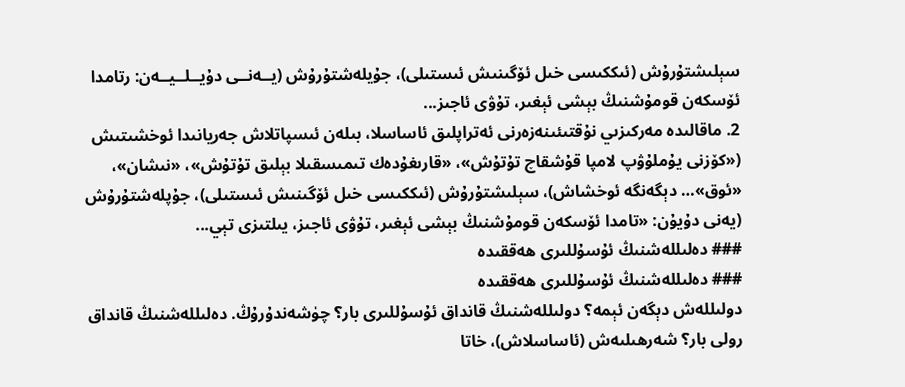سېلىشتۇرۇش (ئىككىسى خىل ئۆگىنىش ئىستىلى)، جۇيلەشتۇرۇش (يــەنــى دۇيــلــيــەن: رتامدا ئۆسكەن قومۇشنىڭ بېشى ئېغىر، تۇۋى ئاجىز...
2. ماقالىدە مەركىزىي نۇقتىئىنەزەرنى ئەتراپلىق ئاساسلا، بىلەن ئىسپاتلاش جەريانىدا ئوخشىتىش («كۆزنى يۇملۇۋپ لامپا قۇشقاچ تۇتۇش»، «قارىغۇدەك تىمىسقىلا بېلىق تۇتۇش»، «نىشان»، «ئوق»… دېگەنگە ئوخشاش)، سېلىشتۇرۇش (ئىككىسى خىل ئۆگىنىش ئىستىلى)، جۇپلەشتۇرۇش (يەنى دۇيۇن: «تامدا ئۆسكەن قومۇشنىڭ بېشى ئېغىر، تۇۋى ئاجىز، يىلتىزى تېي...
### دەلىللەشنىڭ ئۇسۇللىرى ھەققىدە
### دەلىللەشنىڭ ئۇسۇللىرى ھەققىدە
دولىللەش دېگەن ئېمە؟ دولىللەشنىڭ قانداق ئۇسۇللىرى بار؟ چۈشەندۇرۇڭ. دەلىللەشنىڭ قانداق رولى بار؟ شەرھىلىەش (ئاساسلاش)، خاتا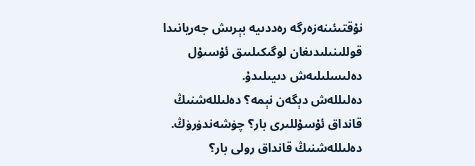نۇقتىئىنەزەرگە رەددىيە بېرىش جەريانىدا قوللىنىلىدىغان لوگىكىلىىق ئۇسىۇل دەلىسلىلىەش دىيىلىدۇ.
دەلىللەش دېگەن نېمە؟ دەلىللەشنىڭ قانداق ئۇسۇللىرى بار؟ چۈشەندۈرۈڭ. دەلىللەشنىڭ قانداق رولى بار؟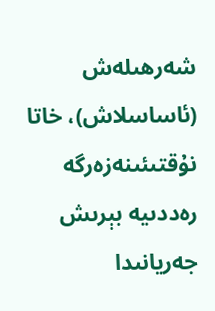شەرھىلەش (ئاساسلاش)، خاتا نۇقتىئىنەزەرگە رەددىيە بېرىش جەريانىدا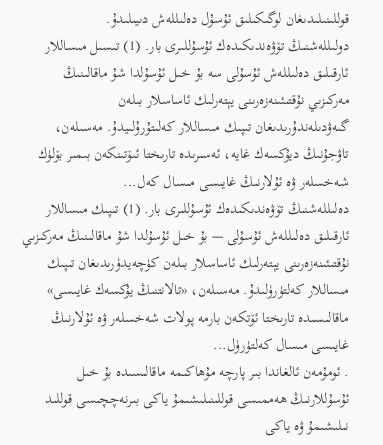قوللىنىلىدىغان لوگىكىلىق ئۇسۇل دەلىللەش دىيىلىدۇ.
دولىللەشنىڭ تۆۋەندىكىدەك ئۇسۇللىرى بار. (1) تىسىل مىساللار ئارقىلىق دەلىللەش ئۇسۇلى سە بۇ خىل ئۇسۇلدا شۇ ماقالىنىڭ مەركىزىي نۇقتىئىنەزەرىنى يېتەرلىك ئاساسلار بىلەن گىەۋدىلەندۇرىدىغان تىپىك مىساللار كەلىتۇرۇلىيدۇ. مەسىلەن، تاۋجۇنىڭ ديۇكسەك غايە، ئەسىرىدە تارىختا ئىۆتىنكەن بىمىر بۆلۈك شەخسلەر ۋە ئۇلارنىڭ غايىسى مىسال كەل...
دەلىللەشنىڭ تۆۋەندىكىدەك ئۇسۇللىرى بار. (1) تىپىك مىساللار ئارقىلىق دەلىللەش ئۇسۇلى — بۇ خىل ئۇسۇلدا شۇ ماقالىنىڭ مەركىزىي نۇقتىئىنەزەرىنى يېتەرلىك ئاساسلار بىلەن كۈچەيدۈرىدىغان تىپىك مىساللار كەلتۈرۈلىدۇ. مەسىلەن، «تالانتنىڭ يۇكسەك غايىسى» ماقالىسىدە تارىختا ئۆتكەن بارمە پولات شەخسلەر ۋە ئۇلارنىڭ غايىسى مىسال كەلتۈرۈل...
. ئومۇمەن ئالغاندا بىر پارچە مۇھاكىمە ماقالىسىدە بۇ خىل ئۇسۇللارنىڭ ھەممىسى قوللىنىلىشىمۇ ياكى بىرنەچچىسى قوللىد نىلىشىمۇ ۋە ياكى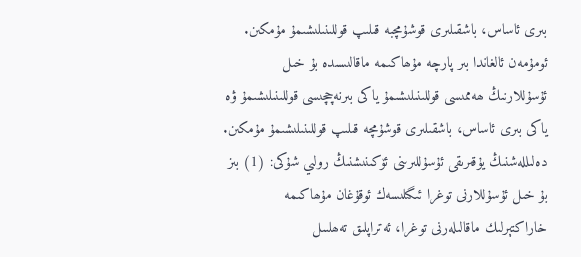بىرى ئاساس، باشقىلىرى قوشۇمچبە قىلىپ قوللىنىلىشىمۇ مۇمكىن.
ئومۇمەن ئالغاندا بىر پارچە مۇھاكىمە ماقالىسىدە بۇ خىل ئۇسۇللارنىڭ ھەممىسى قوللىنىلىشىمۇ ياكى بىرنەچچىسى قوللىنىلىشىمۇ ۋە ياكى بىرى ئاساس، باشقىلىرى قوشۇمچە قىلىپ قوللىنىلىشىمۇ مۇمكىن.
دەلىللەشنىڭ يۇقىرىقى ئۇسۇللىرىنى ئۆكىنىشنىڭ رولىي شۇكى: (1) بىز بۇ خىل ئۇسۇللارنى توغرا ئىگىلىسەك ئوقۇغان مۇھاكىمە خاراكتېرلىك ماقالىلەرنى توغرا، ئەتراپلىق تەھلىىل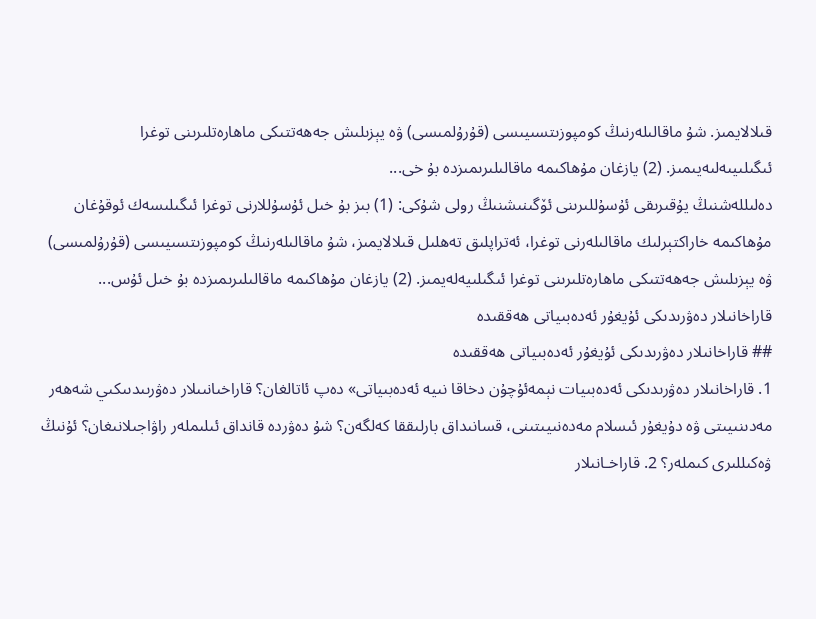قىلالايمىز. شۇ ماقالىلەرنىڭ كومپوزىتسىيىسى (قۇرۇلمىسى) ۋە يېزىلىش جەھەتتىكى ماھارەتلىرىنى توغرا ئىگىلىيىەلىەيىمىز. (2) يازغان مۇھاكىمە ماقالىلىرىمىزدە بۇ خى...
دەلىللەشنىڭ يۇقىرىقى ئۇسۇللىرىنى ئۆگىنىشنىڭ رولى شۇكى: (1) بىز بۇ خىل ئۇسۇللارنى توغرا ئىگىلىسەك ئوقۇغان مۇھاكىمە خاراكتېرلىك ماقالىلەرنى توغرا، ئەتراپلىق تەھلىل قىلالايمىز، شۇ ماقالىلەرنىڭ كومپوزىتسىيىسى (قۇرۇلمىسى) ۋە يېزىلىش جەھەتتىكى ماھارەتلىرىنى توغرا ئىگىلىيەلەيمىز. (2) يازغان مۇھاكىمە ماقالىلىرىمىزدە بۇ خىل ئۇس...
قاراخانىلار دەۋرىدىكى ئۇيغۇر ئەدەبىياتى ھەققىدە
## قاراخانىلار دەۋرىدىكى ئۇيغۇر ئەدەبىياتى ھەققىدە
1. قاراخانىلار دەۋرىدىكى ئەدەبىيات نېمەئۇچۇن دخاقا نىيە ئەدەبىياتى» دەپ ئاتالغان؟ قاراخىانىىلار دەۋرىىدىىكىي شەھەر مەدىنىيىتى ۋە دۇيغۇر ئىسلام مەدەنىيىتىنى، قسانىداق بارلىققا كەلگەن؟ شۇ دەۋردە قانداق ئىلىملەر راۋاجىلانىغان؟ ئۇنىڭ ۋەكىللىرى كىملەر؟ 2. قاراخـانىلار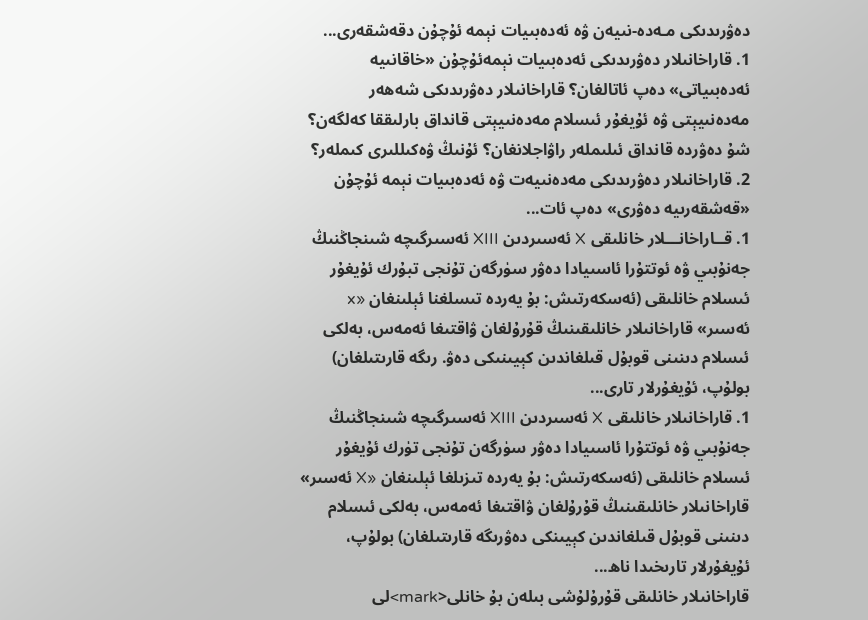دەۋرىدىكى مـەدە-نىيەن ۋە ئەدەبىيات نېمە ئۇچۇن دقەشقەرى...
1. قاراخانىلار دەۋرىدىكى ئەدەبىيات نېمەئۇچۇن «خاقانىيە ئەدەبىياتى» دەپ ئاتالغان؟ قاراخانىلار دەۋرىدىكى شەھەر مەدەنىيېتى ۋە ئۇيغۇر ئىسلام مەدەنىيېتى قانداق بارلىققا كەلگەن؟ شۇ دەۋردە قانداق ئىلىملەر راۋاجلانغان؟ ئۇنىڭ ۋەكىللىرى كىملەر؟ 2. قاراخانىلار دەۋرىدىكى مەدەنىيەت ۋە ئەدەبىيات نېمە ئۇچۇن «قەشقەرىيە دەۋرى» دەپ ئات...
1. قــاراخانـــلار خانلىقى X ئەسىردىن XIII ئەسىرگىچە شىنجاڭنىڭ جەنۇبىي ۋە ئوتتۇرا ئاسىيادا دەۋر سۈرگەن تۇنجى تبۇرك ئۇيغۇر ئىسلام خانلىقى (ئەسكەرتىش: بۇ يەردە تىسلغنا ئېلىنغان «x ئەسىر» قاراخانىلار خانلىقىنىڭ قۇرۇلغان ۋاقتىغا ئەمەس، بەلكى ئىسلام دىنىنى قوبۇل قىلغاندىن كېيىنىكى دەۋ. رىگە قارىتىلغان) بولۇپ، ئۇيغۇرلار تارى...
1. قاراخانىلار خانلىقى X ئەسىردىن XIII ئەسىرگىچە شىنجاڭنىڭ جەنۇبىي ۋە ئوتتۇرا ئاسىيادا دەۋر سۈرگەن تۇنجى تۈرك ئۇيغۇر ئىسلام خانلىقى (ئەسكەرتىش: بۇ يەردە تىزىلغا ئېلىنغان «X ئەسىر» قاراخانىلار خانلىقىنىڭ قۇرۇلغان ۋاقتىغا ئەمەس، بەلكى ئىسلام دىنىنى قوبۇل قىلغاندىن كېيىنكى دەۋرىگە قارىتىلغان) بولۇپ، ئۇيغۇرلار تارىخىدا ناھ...
قاراخانىلار خانلىقى قۇرۇلۇشى بىلەن بۇ خانلى<mark>لى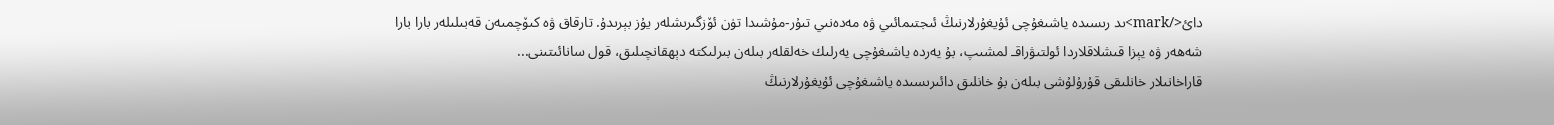دائ</mark>ىد رىسىدە ياشىغۇچى ئۇيغۇرلارنىڭ ئىجتىمائىي ۋە مەدەنىي تىۇر-مۇشىدا تۈن ئۆزگىرىشلەر يۇز بېرىدۇ. تارقاق ۋە كىۆچمىەن قەبىلىلەر بارا بارا شەھەر ۋە يېزا قىشلاقلاردا ئولتىۋراقـ لمشىپ، بۇ يەردە ياشىغۇچى يەرلىك خەلقلەر بىلەن بىرلىكتە دېھقانچىلىق، قول سانائىتىنى...
قاراخانىلار خانلىقى قۇرۇلۇشى بىلەن بۇ خانلىق دائىرىسىدە ياشىغۇچى ئۇيغۇرلارنىڭ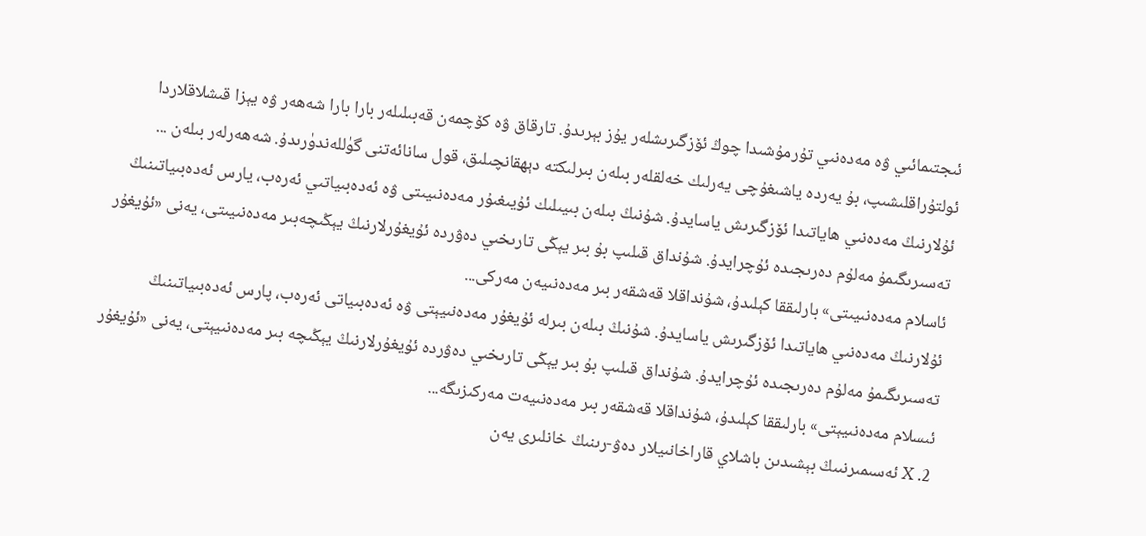ئىجتىمائىي ۋە مەدەنىي تۇرمۇشىدا چوڭ ئۆزگىرىشلەر يۇز بېرىدۇ. تارقاق ۋە كۆچمەن قەبىلىلەر بارا بارا شەھەر ۋە يېزا قىشلاقلاردا ئولتۇراقلىشىپ، بۇ يەردە ياشىغۇچى يەرلىك خەلقلەر بىلەن بىرلىكتە دېھقانچىلىق، قول سانائەتنى گۈللەندۈرىدۇ. شەھەرلەر بىلەن ...
ئۇلارنىڭ مەدەنىي ھاياتىدا ئۆزگىرىش ياسايدۇ. شۇنىڭ بىلەن بىيىلىك ئۇيىغىۇر مەدەنىيىتى ۋە ئەدەبىياتىي ئەرەب، يارس ئەدەبىياتىنىڭ تەسىرىگىمۇ مەلۇم دەرىجىدە ئۇچرايدۇ. شۇنداق قىلىپ بۇ بىر يېڭى تارىخىي دەۋردە ئۇيغۇرلارنىڭ يېڭىچەبىر مەدەنىيىتى، يەنى «ئۇيغۇر ئاسلام مەدەنىيىتى» بارلىققا كېلىدۇ، شۇنداقلا قەشقەر بىر مەدەنىيەن مەركى...
ئۇلارنىڭ مەدەنىي ھاياتىدا ئۆزگىرىش ياسايدۇ. شۇنىڭ بىلەن بىرلە ئۇيغۇر مەدەنىيېتى ۋە ئەدەبىياتى ئەرەب، پارس ئەدەبىياتىنىڭ تەسىرىگىمۇ مەلۇم دەرىجىدە ئۇچرايدۇ. شۇنداق قىلىپ بۇ بىر يېڭى تارىخىي دەۋردە ئۇيغۇرلارنىڭ يېڭىچە بىر مەدەنىيېتى، يەنى «ئۇيغۇر ئىسلام مەدەنىيېتى» بارلىققا كېلىدۇ، شۇنداقلا قەشقەر بىر مەدەنىيەت مەركىزىگە...
2. X ئەسىمىرنىىڭ بېشىدىن باشلاي قاراخانىيلار دەۋ-رىنىڭ خانلىرى يەن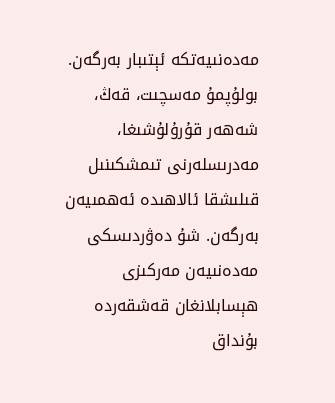مەدەنىيەتكە ئېتىبار بەرگەن. بولۇپمۇ مەسچىت، قەڭ، شەھەر قۇرۇلۇشىغا، مەدرىسلەرنى تىمشكىنىل قىلىشقا ئالاھىدە ئەھمىيەن بەرگەن. شۇ دەۋردىسكى مەدەنىيەن مەركىزى ھېسابلانغان قەشقەردە بۇنداق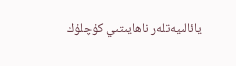يائالىيەتلەر ناھايىتىي كۇچلۇك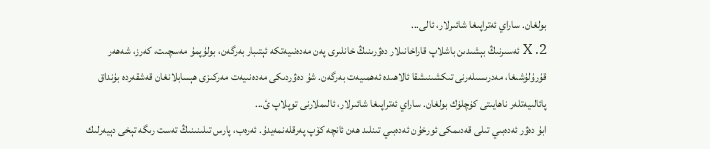بولغان. ساراي ئەتراپىغا شائىرلار، ئالى...
2. X ئەسىرنىڭ بېشىدىن باشلاپ قاراخانىلار دەۋرىنىڭ خانلىرى پەن مەدەنىيەتكە ئېتىبار بەرگەن، بولۇپمۇ مەسچىت، كەرز، شەھەر قۇرۇلۇشىغا، مەدرىسىلەرنى تىكشىنىشقا ئالاھىدە ئەھمىيەت بەرگەن. شۇ دەۋردىكى مەدەنىيەت مەركىزى ھېسابلانغان قەشقەردە بۇنداق پائالىيەتلەر ناھايىتى كۈچلۈك بولغان. ساراي ئەتراپىغا شائىرلار، ئالىملارنى توپلاپ ئ...
ابۇ دەۋر ئەدەبىي تىلى قەدىمكى ئورخۇن ئەدەبىي تىنلىد ھەن ئانچە كۆپ پەرقلەنمەيدۇ. ئەرەب، پارس تىلىنىنىڭ تەست رىگە تېخى دېيەرلىك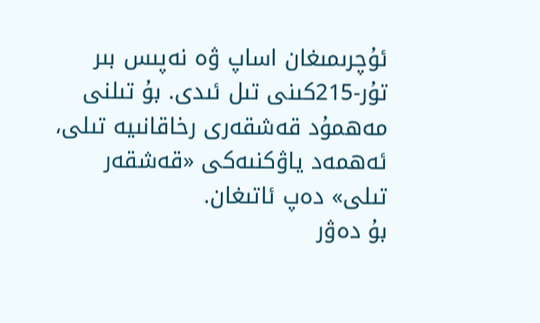ئۇچرىمىغان اساپ ۋە نەپىس بىر تۇر-215كىنى تىل ئىدى. بۇ تىلنى مەھمۇد قەشقەرى رخاقانىيە تىلى، ئەھمەد ياۋكنىەكى «قەشقەر تىلى» دەپ ئاتىغان.
بۇ دەۋر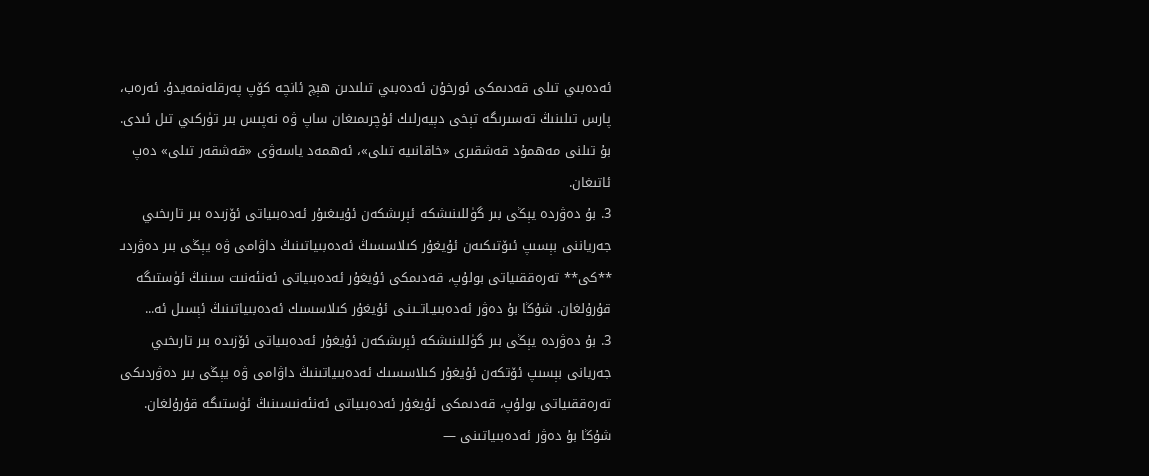ئەدەبىي تىلى قەدىمكى ئورخۇن ئەدەبىي تىلىدىن ھېچ ئانچە كۆپ پەرقلەنمەيدۇ. ئەرەب، پارس تىلىنىڭ تەسىرىگە تېخى دېيەرلىك ئۇچرىمىغان ساپ ۋە نەپىس بىر تۈركىي تىل ئىدى. بۇ تىلنى مەھمۇد قەشقىرى «خاقانىيە تىلى»، ئەھمەد ياسەۋى «قەشقەر تىلى» دەپ ئاتىغان.
3. بۇ دەۋردە يېڭى بىر گۈللىنىشكە ئېرىشكەن ئۇيىغىۇر ئەدەبىياتى ئۆزىدە بىر تارىخىي جەرياننى بېسىپ ئىۆتىكىەن ئۇيغۇر كىلاسسىڭ ئەدەبىياتىنىڭ داۋامى ۋە يېڭى بىر دەۋردىـ **كى** تەرەققىياتى بولۇپ، قەدىمكى ئۇيغۇر ئەدەبىياتى ئەنئەنىت سىنىڭ ئۈستىگە قۇرۇلغان. شۇڭا بۇ دەۋر ئەدەبىيـاتــىنـى ئۇيغۇر كىلاسسىك ئەدەبىياتىنىڭ ئېسىل ئە...
3. بۇ دەۋردە يېڭى بىر گۈللىنىشكە ئېرىشكەن ئۇيغۇر ئەدەبىياتى ئۆزىدە بىر تارىخىي جەريانى بېسىپ ئۆتكەن ئۇيغۇر كىلاسسىك ئەدەبىياتىنىڭ داۋامى ۋە يېڭى بىر دەۋردىكى تەرەققىياتى بولۇپ، قەدىمكى ئۇيغۇر ئەدەبىياتى ئەنئەنىسىنىڭ ئۈستىگە قۇرۇلغان. شۇڭا بۇ دەۋر ئەدەبىياتىنى —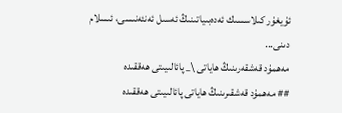ئۇيغۇر كىلاسسىك ئەدەبىياتىنىڭ ئەسىل ئەنئەنىسى، ئىسلام دىنى...
مەھمۇد قەشقەرىنىڭ ھاياتى \_ پائالىيىتى ھەققىدە
## مەھمۇد قەشقىرىنىڭ ھاياتى پائالىيىتى ھەققىدە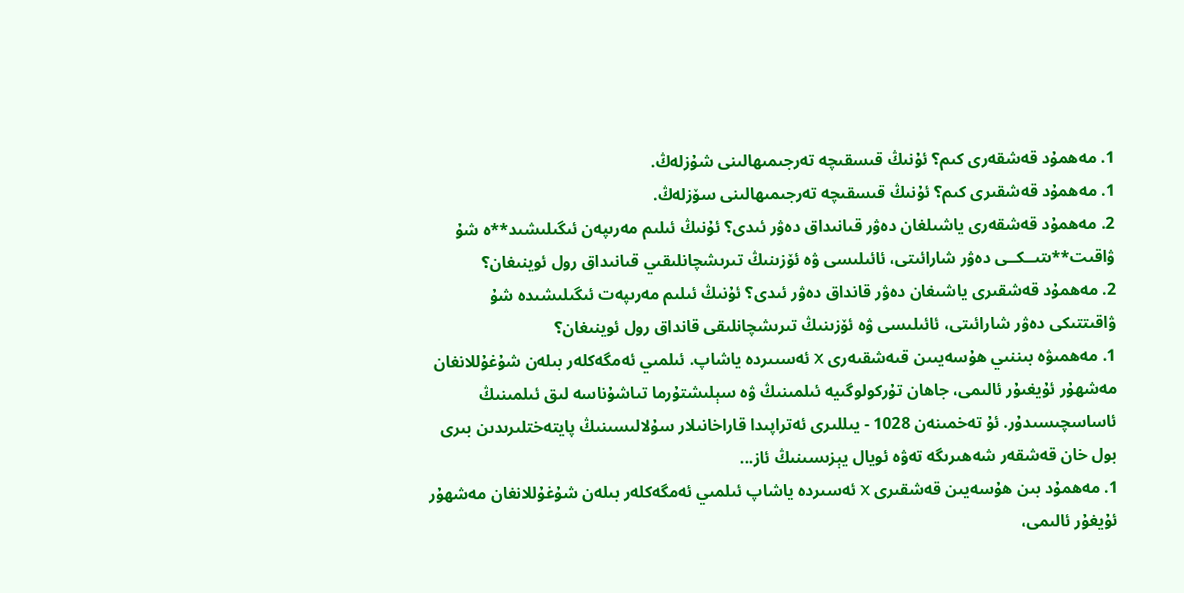1. مەھمۇد قەشقەرى كىم؟ ئۇنىڭ قىسقىچە تەرجىمىھالىنى شۇزلەڭ.
1. مەھمۇد قەشقىرى كىم؟ ئۇنىڭ قىسقىچە تەرجىمىھالىنى سۆزلەڭ.
2. مەھمۇد قەشقەرى ياشىلغان دەۋر قىانىداق دەۋر ئىدى؟ ئۇنىڭ ئىلىم مەرىپەن ئىگىلىشىد**ە شۇ ۋاقىت**ىتىــكــى دەۋر شارائىتى، ئائىلىسى ۋە ئۆزىنىڭ تىرىشچانلىقىي قىانىداق رول ئوينىغان؟
2. مەھمۇد قەشقىرى ياشىغان دەۋر قانداق دەۋر ئىدى؟ ئۇنىڭ ئىلىم مەرىپەت ئىگىلىشىدە شۇ ۋاقىتتىكى دەۋر شارائىتى، ئائىلىسى ۋە ئۆزىنىڭ تىرىشچانلىقى قانداق رول ئوينىغان؟
1. مەھمىۋە بىننىي ھۇسەيىىن قىەشقىەرى X ئەسىىردە ياشاپ. ئىلمىي ئەمگەكلەر بىلەن شۇغۇللانغان مەشھۇر ئۇيغىۇر ئالىمى، جاھان تۇركولوگىيە ئىلمىنىڭ ۋە سېلىشتۇرما تىاشۇناسە لىق ئىلمىنىڭ ئاساسچىسىدۇر. ئۇ تەخمىنەن 1028 - يىللىرى ئەتراپىدا قاراخانىلار سۇلالىسىنىڭ پايتەختلىرىدىن بىرى بول خان قەشقەر شەھىرىگە تەۋە ئويال يېزىسىنىڭ ئاز...
1. مەھمۇد بىن ھۇسەيىن قەشقىرى X ئەسىردە ياشاپ ئىلمىي ئەمگەكلەر بىلەن شۇغۇللانغان مەشھۇر ئۇيغۇر ئالىمى،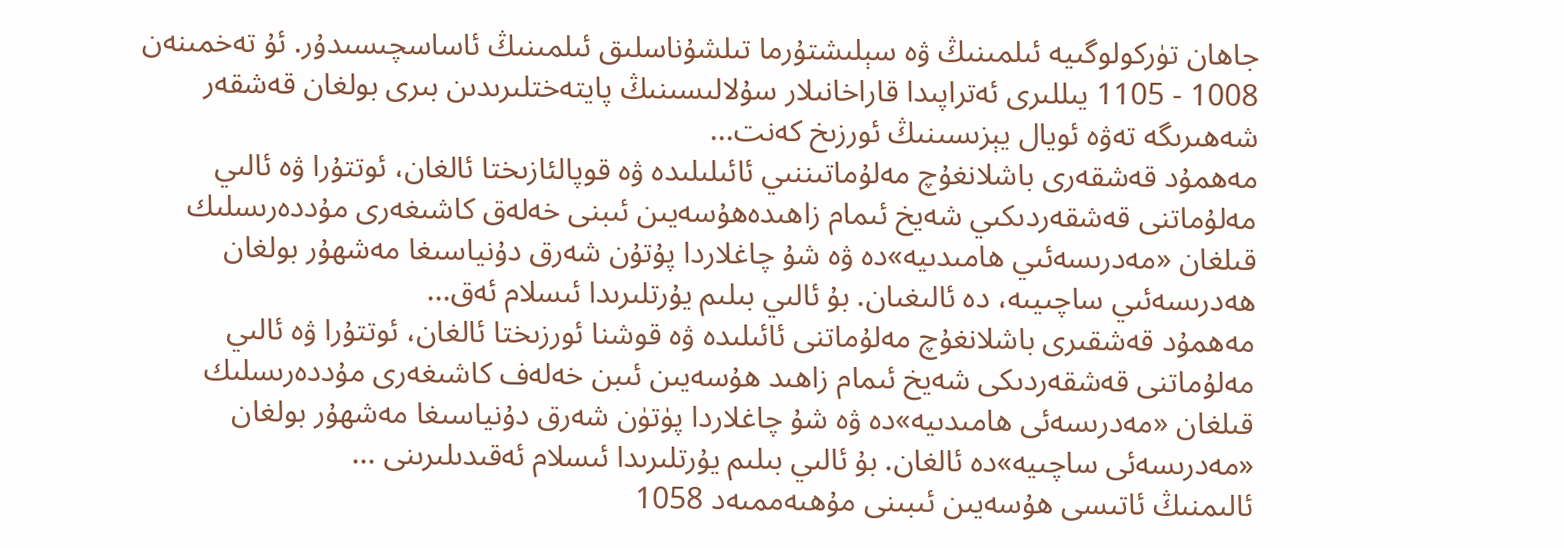جاھان تۈركولوگىيە ئىلمىنىڭ ۋە سېلىشتۇرما تىلشۇناسلىق ئىلمىنىڭ ئاساسچىسىدۇر. ئۇ تەخمىنەن 1008 - 1105 يىللىرى ئەتراپىدا قاراخانىلار سۇلالىسىنىڭ پايتەختلىرىدىن بىرى بولغان قەشقەر شەھىرىگە تەۋە ئويال يېزىسىنىڭ ئورزىخ كەنت...
مەھمۇد قەشقەرى باشلانغۇچ مەلۇماتىننىي ئائىلىلىدە ۋە قوپالئازىختا ئالغان، ئوتتۇرا ۋە ئالىي مەلۇماتنى قەشقەردىكىي شەيخ ئىمام زاھىدەھۇسەيىن ئىبنى خەلەق كاشىغەرى مۇددەرىسلىك قىلغان «مەدرىسەئىي ھامىدىيە»دە ۋە شۇ چاغلاردا پۇتۇن شەرق دۇنياسىغا مەشھۇر بولغان ھەدرىسەئىي ساچىيىە، دە ئالىغىان. بۇ ئالىي بىلىم يۇرتلىرىدا ئىسلام ئەق...
مەھمۇد قەشقىرى باشلانغۇچ مەلۇماتنى ئائىلىدە ۋە قوشنا ئورزىختا ئالغان، ئوتتۇرا ۋە ئالىي مەلۇماتنى قەشقەردىكى شەيخ ئىمام زاھىد ھۇسەيىن ئىبن خەلەف كاشىغەرى مۇددەرىسلىك قىلغان «مەدرىسەئى ھامىدىيە»دە ۋە شۇ چاغلاردا پۈتۈن شەرق دۇنياسىغا مەشھۇر بولغان «مەدرىسەئى ساچىيە»دە ئالغان. بۇ ئالىي بىلىم يۇرتلىرىدا ئىسلام ئەقىدىلىرىنى ...
ئالىمنىڭ ئاتىسى ھۇسەيىن ئىبىنى مۇھىەممىەد 1058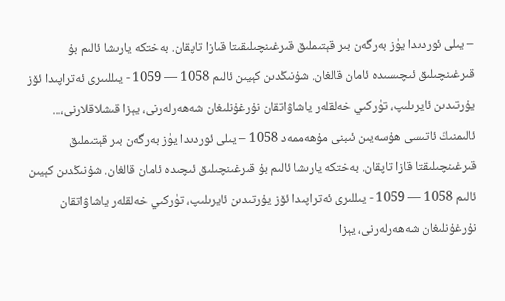– يىلى ئوردىدا يۈز بەرگەن بىر قېتىملىق قىرغىنچىلىقىتا قىازا تاپقان. بەختكە يارىشا ئالىم بۇ قىرغىنچىلىق ئىچىسىدە ئامان قالغان. شۇنىڭدىن كېيىن ئالىم 1058 — 1059 - يىللىىرى ئەتراپىدا ئۆز يۇرتىدىن ئايرىلىپ، تۈركىي خەلقلەر ياشاۋاتقان نۇرغۇنلىغان شەھەرلەرنى، يېزا قىشلاقلارنى،...
ئالىمنىڭ ئاتىسى ھۇسەيىن ئىبنى مۇھەممەد 1058 – يىلى ئوردىدا يۈز بەرگەن بىر قېتىملىق قىرغىنچىلىقتا قازا تاپقان. بەختكە يارىشا ئالىم بۇ قىرغىنچىلىق ئىچىدە ئامان قالغان. شۇنىڭدىن كېيىن ئالىم 1058 — 1059 - يىللىرى ئەتراپىدا ئۆز يۇرتىدىن ئايرىلىپ، تۈركىي خەلقلەر ياشاۋاتقان نۇرغۇنلىغان شەھەرلەرنى، يېزا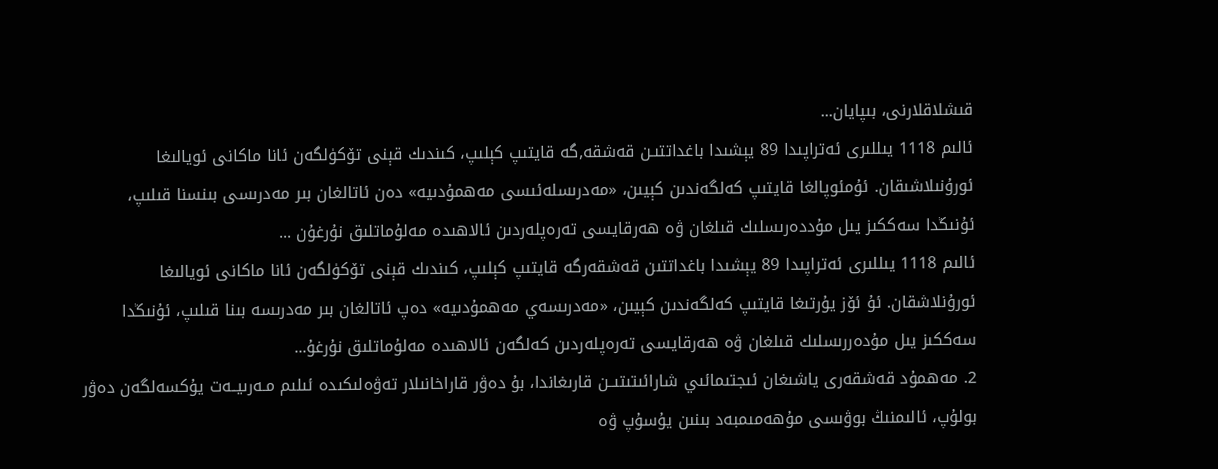قىشلاقلارنى، بىپايان...
ئالىم 1118 يىللىرى ئەتراپىدا 89 يېشىدا باغداتتىـن قەشقە,گە قايتىپ كېلىپ، كىندىك قېنى تۆكۈلگەن ئانا ماكانى ئويالىغا ئورۇنىلاشىقان. ئۇمئوپالغا قايتىپ كەلگەندىن كېيىن، «مەدرىسلەئىسى مەھمۇدىيە» دەن ئاتالغان بىر مەدرىسى بىنسنا قىلىپ، ئۇنىڭدا سەككىز يىل مۇددەرىسلىك قىلغان ۋە ھەرقايسى تەرەپلەردىن ئالاھىدە مەلۇماتلىق نۇرغۇن ...
ئالىم 1118 يىللىرى ئەتراپىدا 89 يېشىدا باغداتتىن قەشقەرگە قايتىپ كېلىپ، كىندىك قېنى تۆكۈلگەن ئانا ماكانى ئويالىغا ئورۇنلاشقان. ئۇ ئۆز يۇرتىغا قايتىپ كەلگەندىن كېيىن، «مەدرىسەي مەھمۇدىيە» دەپ ئاتالغان بىر مەدرىسە بىنا قىلىپ، ئۇنىڭدا سەككىز يىل مۇدەررىسلىك قىلغان ۋە ھەرقايسى تەرەپلەردىن كەلگەن ئالاھىدە مەلۇماتلىق نۇرغۇ...
2. مەھمۇد قەشقەرى ياشىغان ئىجتىمائىي شارائىتىتىــن قارىغاندا، بۇ دەۋر قاراخانىلار تەۋەلىكىدە ئىلىم مـەرىيــەت يۇكسەلگەن دەۋر بولۇپ، ئالىمنىڭ بوۋىسى مۇھەمىمبەد بىنىن يۇسۇپ ۋە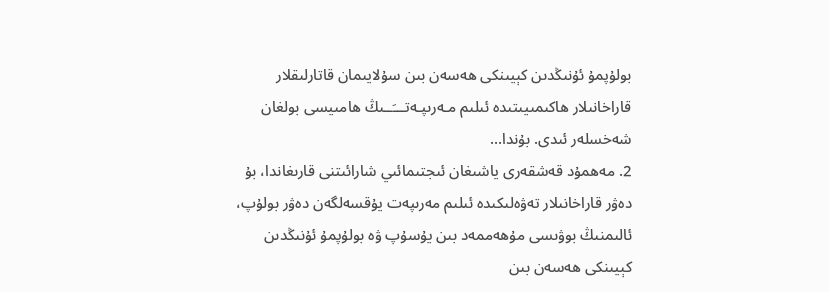بولۇپمۇ ئۇنىڭدىن كېيىنكى ھەسەن بىن سۇلايىمان قاتارلىقلار قاراخانىلار ھاكىمىيىتىدە ئىلىم مـەرىپـەتـــَــىڭ ھامىيسى بولغان شەخسلەر ئىدى. بۇندا...
2. مەھمۇد قەشقەرى ياشىغان ئىجتىمائىي شارائىتنى قارىغاندا، بۇ دەۋر قاراخانىلار تەۋەلىكىدە ئىلىم مەرىپەت يۇقسەلگەن دەۋر بولۇپ، ئالىمنىڭ بوۋىسى مۇھەممەد بىن يۇسۇپ ۋە بولۇپمۇ ئۇنىڭدىن كېيىنكى ھەسەن بىن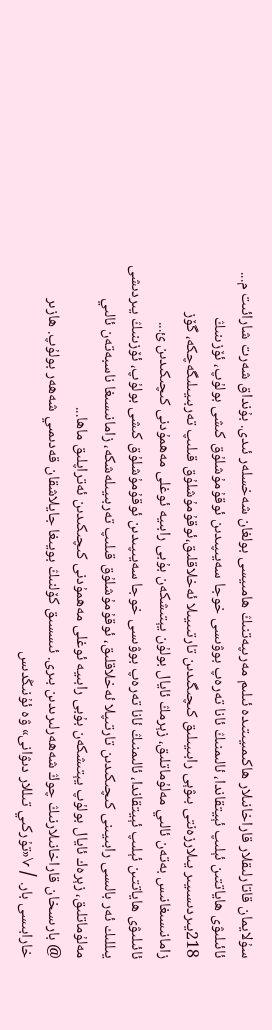سۇلايمان قاتارلىقلار قاراخانىلار ھاكىمىيىتىدە ئىلىم مەرىپەتنىڭ ھامىيسى بولغان شەخسلەر ئىدى. بۇنداق شەرت شارائىت م...
ئائىلىۋى ھاياتتىن ئېلىپ ئېيتقاندا، ئالىمنىڭ ئانا تەرەپ بوۋىسى خوجا سەيىپىدىن ئوقۇمۇشلۇق كىشى بولۇپ، ئۆزىنىڭ 218يىردىسىيىر يىلارزەنتى بىۋېى رابىيىلىق كىچىگىدىن تارتىىيىلا ئەخلاقلىق،ئوقۇمۇشلۇق قىلىپ تەربىيىلىگەچكە، گۆز زامانىسىغانىس بەتەن ئالىي مەلۇماتلىق، زېرمڭ ئايال بولۇن يېتىشكەن بۇبى رابىيە ئوغلى مەھمۇدنى كىچىكىدىن ئ...
ئائىلىۋى ھاياتتىن ئېلىپ ئېيتقاندا، ئالىمنىڭ ئانا تەرەپ بوۋىسى خوجا سەيىپىدىن ئوقۇمۇشلۇق كىشى بولۇپ، ئۆزىنىڭ يىردىشى يىللىك ئەر بالىسى رابىيىنى كىچىكىدىن تارتىپلا ئەخلاقلىق، ئوقۇمۇشلۇق قىلىپ تەربىيىلەشكە، زامانىسىغا ناسبەتەن ئالىي مەلۇماتلىق، زېرەك ئايال بولۇپ يېتىشكەن بۇبى رابىيە ئوغلى مەھمۇدنى كىچىكىدىن ئەتراپلىق ماھا...
@ بارىسخان قاراخانىلارنىڭ چوڭ شەھەرلىرىدىن بىرى. ئىسسىق كۆلنىڭ بويىغا جايلاشقان قەدىمىي شەھەر بولۇپ. ھازىر خارابىسى بار. ∕ √«تۇركىي تىللار دىۋانى» ۋە ئۇنىڭدىس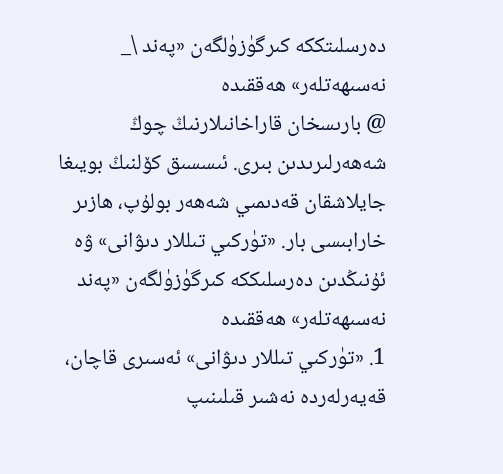دەرسلىتككە كىرگۈزۈلگەن «پەند \_ نەسىھەتلەر» ھەققىدە
@ بارىسخان قاراخانىلارنىڭ چوڭ شەھەرلىرىدىن بىرى. ئىسسىق كۆلنىڭ بويىغا جايلاشقان قەدىمىي شەھەر بولۇپ، ھازىر خارابىسى بار. «تۈركىي تىللار دىۋانى» ۋە ئۇنىڭدىن دەرسلىككە كىرگۈزۈلگەن «پەند نەسىھەتلەر» ھەققىدە
1. «تۈركىي تىللار دىۋانى» ئەسىرى قاچان، قەيەرلەردە نەشىر قىلىنىپ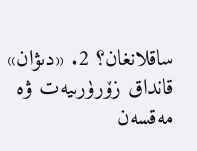ساقلانغان؟ 2. «دىۋان» قانداق زۆرۈرىيەت ۋە مەقسەن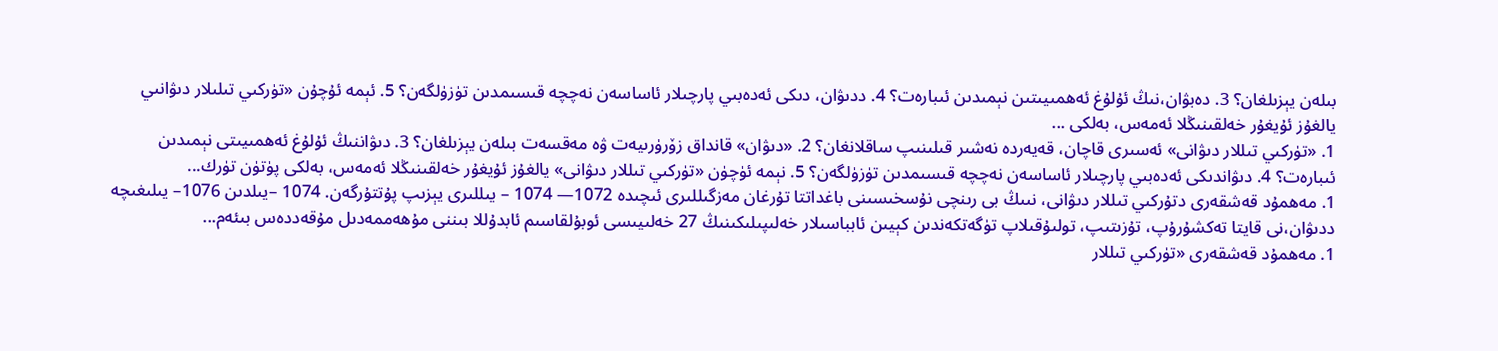بىلەن يېزىلغان؟ 3. دەبۋان،نىڭ ئۇلۇغ ئەھمىيىتىن نېمىدىن ئىبارەت؟ 4. ددىۋان، دىكى ئەدەبىي پارچىلار ئاساسەن نەچچە قىسىمدىن تۈزۈلگەن؟ 5. ئېمە ئۇچۇن «تۈركىي تىلىلار دىۋانىي يالغۇز ئۇيغۇر خەلقىنىڭلا ئەمەس، بەلكى ...
1. «تۈركىي تىللار دىۋانى» ئەسىرى قاچان، قەيەردە نەشىر قىلىنىپ ساقلانغان؟ 2. «دىۋان» قانداق زۆرۈرىيەت ۋە مەقسەت بىلەن يېزىلغان؟ 3. دىۋاننىڭ ئۇلۇغ ئەھمىيىتى نېمىدىن ئىبارەت؟ 4. دىۋاندىكى ئەدەبىي پارچىلار ئاساسەن نەچچە قىسىمدىن تۈزۈلگەن؟ 5. نېمە ئۈچۈن «تۈركىي تىللار دىۋانى» يالغۇز ئۇيغۇر خەلقىنىڭلا ئەمەس، بەلكى پۈتۈن تۈرك...
1. مەھمۇد قەشقەرى دتۇركىي تىللار دىۋانى، نىىڭ بى رىنچى نۇسخىسىنى باغداتتا تۇرغان مەزگىللىرى ئىچىدە 1072— 1074 – يىللىرى يېزىپ پۇتتۇرگەن. 1074 –يىلدىن 1076– يىلىغىچە ددىۋان،نى قايتا تەكشۇرۇپ، تۇزىتىپ، تولىۇقىلاپ تۈگەتكەندىن كېيىن ئابباسىلار خەلىپىلىكىنىڭ 27 خەلىيىسى ئوبۇلقاسىم ئابدۇللا بىننى مۇھەممەدىل مۇقەددەس بىئەم...
1. مەھمۇد قەشقەرى «تۈركىي تىللار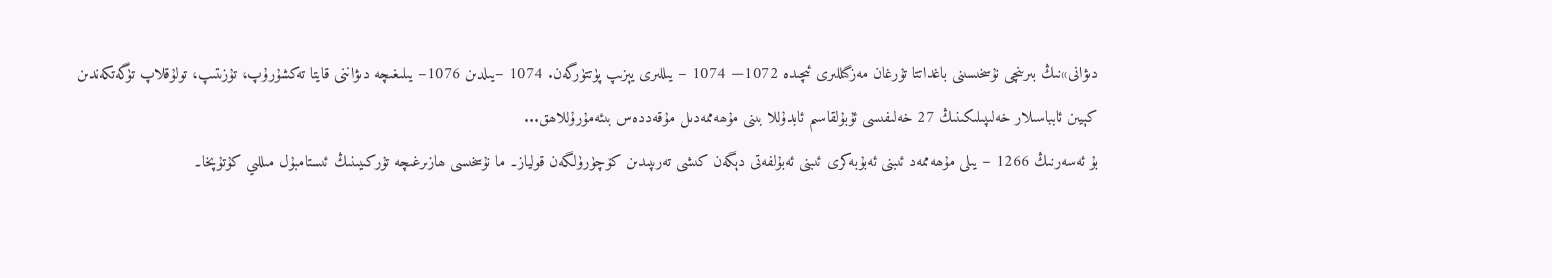دىۋانى»نىڭ بىرىنچى نۇسخىسىنى باغداتتا تۇرغان مەزگىللىرى ئىچىدە 1072— 1074 – يىللىرى يېزىپ پۈتتۈرگەن. 1074 –يىلدىن 1076– يىلىغىچە دىۋاننى قايتا تەكشۇرۇپ، تۇزىتىپ، تولۇقلاپ تۈگەتكەندىن كېيىن ئابباسىلار خەلىپىلىكىنىڭ 27 خەلىفىسى ئۇبۇلقاسىم ئابدۇللا بىنى مۇھەممەدىل مۇقەددەس بىئەمۇرۇللاھق...
بۇ ئەسەرنىڭ 1266 – يىلى مۇھەممەد ئىبنى ئەبۇبەكرى ئىبنى ئەبۇلفەتى دېگەن كىشى تەرىپىدىن كۆچۈرۈلگەن قولياز۔ ما نۇسخىسى ھازىرغىچە تۇركىيىنىڭ ئىستامبۇل مىللىي كۇتۇپخا۔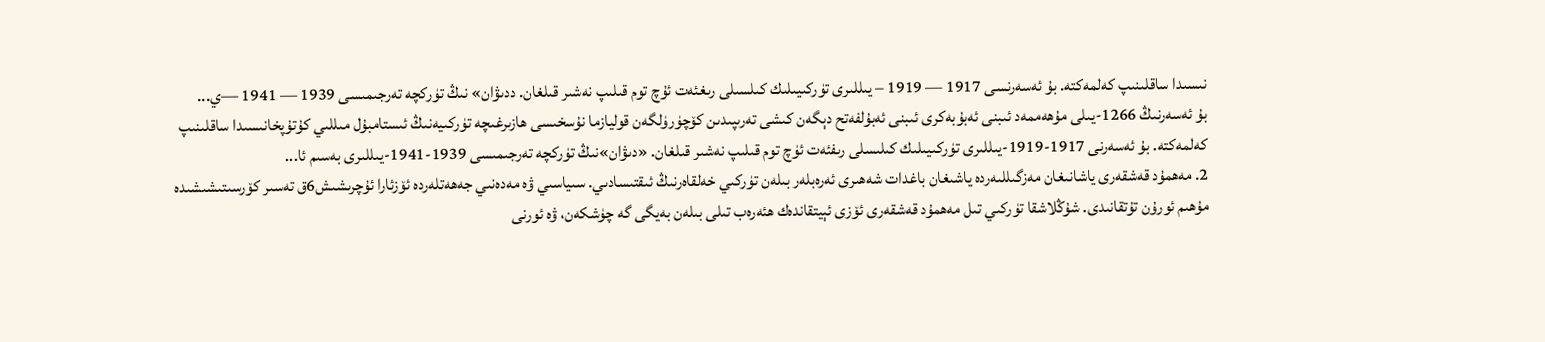نىسىدا ساقلىنىپ كەلمەكتە. بۇ ئەسەرنسى 1917 — 1919 – يىللىرى تۈركىيىلىك كىلسىلى رىغئەت ئۇچ توم قىلىپ نەشىر قىلغان. ددىۋان» نىڭ تۈركچە تەرجىمىسى 1939 — 1941 —ي...
بۇ ئەسەرنىڭ 1266-يىلى مۇھەممەد ئىبنى ئەبۇبەكرى ئىبنى ئەبۇلفەتح دېگەن كىشى تەرىپىدىن كۆچۈرۈلگەن قوليازما نۇسخىسى ھازىرغىچە تۈركىيەنىڭ ئىستامبۇل مىللىي كۇتۇپخانىسىدا ساقلىنىپ كەلمەكتە. بۇ ئەسەرنى 1917-1919-يىللىرى تۈركىيىلىك كىلىسلى رىفئەت ئۈچ توم قىلىپ نەشىر قىلغان. «دىۋان»نىڭ تۈركچە تەرجىمىسى 1939-1941-يىللىرى بەسىم ئا...
2. مەھمۇد قەشقەرى ياشانىغان مەزگىللىەردە ياشىغان باغدات شەھىرى ئەرەبلەر بىلەن تۈركىي خەلقاەرنىڭ ئىقتىسادىي. سىياسىي ۋە مەدەنىي جەھەتلەردە ئۆزئارا ئۇچرىشىش6ق تەسىر كۆرسىتىشىشىدە مۇھىم ئورۇن تۇتقانىدى. شۇڭلاشقا تۈركىي تىل مەھمۇد قەشقەرى ئۆزى ئېيتقاندەك ھئەرەب تىلى بىلەن بەيگى گە چۈشكەن، ۋە ئورنى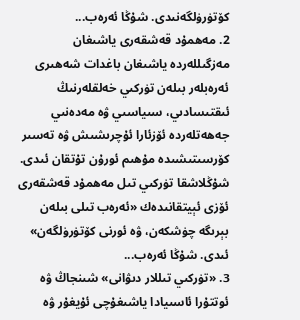كۆتۈرۈلگەنىدى. شۇڭا ئەرەب...
2. مەھمۇد قەشقەرى ياشىغان مەزگىللەردە ياشىغان باغدات شەھىرى ئەرەبلەر بىلەن تۈركىي خەلقلەرنىڭ ئىقتىسادىي، سىياسىي ۋە مەدەنىي جەھەتلەردە ئۆزئارا ئۇچرىشىش ۋە تەسىر كۆرسىتىشىدە مۇھىم ئورۇن تۇتقان ئىدى. شۇڭلاشقا تۈركىي تىل مەھمۇد قەشقەرى ئۆزى ئېيتقانىدەك «ئەرەب تىلى بىلەن بېرىگە چۈشكەن، ۋە ئورنى كۆتۈرۈلگەن» ئىدى. شۇڭا ئەرەب...
3. «تۈركىي تىللار دىۋانى» شىنجاڭ ۋە ئوتتۇرا ئاسىيادا ياشىغۇچى ئۇيغۇر ۋە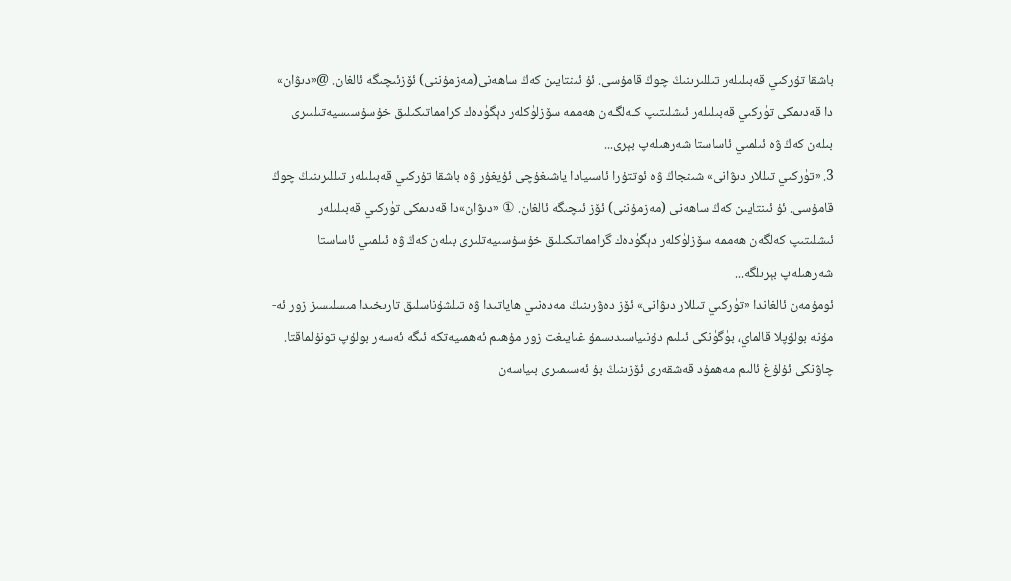باشقا تۇركىي قەبىلىلەر تىللىرىنىڭ چوڭ قامۇسى. ئۇ ئىنتايىن كەڭ ساھەنى(مەزمۇننى) ئۆزئىچىگە ئالغان. @«دىۋان» دا قەدىمكى تۈركىي قەبىلىلەر ئىشلىتىپ كـەلگـەن ھەممە سۆزلۈكلەر دېگۈدەك كرامماتىكىلىق خۇسۇسىسيەتىلىىرى بىلەن كەڭ ۋە ئىلمىي ئاساستا شەرھىلەپ بېرى...
3. «تۈركىي تىللار دىۋانى» شىنجاڭ ۋە ئوتتۇرا ئاسىيادا ياشىغۇچى ئۇيغۇر ۋە باشقا تۇركىي قەبىلىلەر تىللىرىنىڭ چوڭ قامۇسى. ئۇ ئىنتايىن كەڭ ساھەنى (مەزمۇننى) ئۆز ئىچىگە ئالغان. ① «دىۋان»دا قەدىمكى تۈركىي قەبىلىلەر ئىشلىتىپ كەلگەن ھەممە سۆزلۈكلەر دېگۈدەك گرامماتىكىلىق خۇسۇسىيەتلىرى بىلەن كەڭ ۋە ئىلمىي ئاساستا شەرھىلەپ بېرىلگە...
ئومۇمەن ئالغاندا «تۈركىي تىللار دىۋانى» ئۆز دەۋرىنىڭ مەدەنىي ھاياتىدا ۋە تىلشۇناسلىق تارىخىدا مىسلىسىز زور ئە-مۇنە بولۇپلا قالماي، بۈگۈنكى ئىلىم دۇنىياسىدىسمۇ غىايىغت زور مۇھىم ئەھمىيەتكە ئىگە ئەسەر بولۇپ تونۇلماقتا. چاۋنكى ئۇلۇغ ئالىم مەھمۇد قەشقەرى ئۆزىنىڭ بۇ ئەسىمىرى بىياسەن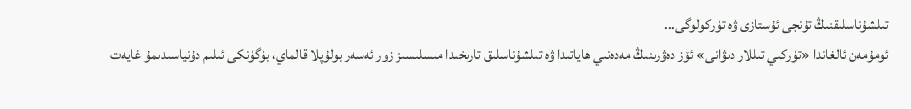تىلشۇناسلىقنىڭ تۇنجى ئۇستازى ۋە تۈركولوگى...
ئومۇمەن ئالغاندا «تۈركىي تىللار دىۋانى» ئۆز دەۋرىنىڭ مەدەنىي ھاياتىدا ۋە تىلشۇناسلىق تارىخىدا مىسلىسىز زور ئەسەر بولۇپلا قالماي، بۈگۈنكى ئىلىم دۇنياسىدىمۇ غايەت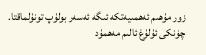زور مۇھىم ئەھمىيەتكە ئىگە ئەسەر بولۇپ تونۇلماقتا. چۈنكى ئۇلۇغ ئالىم مەھمۇد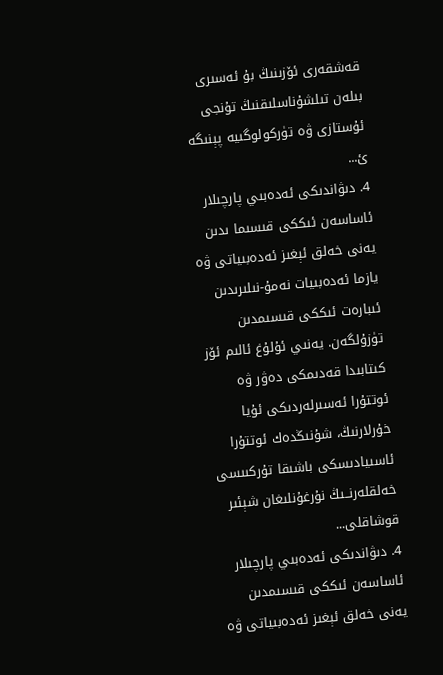قەشقەرى ئۆزىنىڭ بۇ ئەسىرى بىلەن تىلشۇناسلىقنىڭ تۇنجى ئۇستازى ۋە تۈركولوگىيە پېنىگە ئ...
4. دىۋاندىكى ئەدەبىي پارچىلار ئاساسەن ئىككى قىسىما ىدىن يەنى خەلق ئېغىز ئەدەبىياتى ۋە يازما ئەدەبىيات نەمۇ-نىلىرىدىن ئىبارەت ئىككى قىسىمدىن تۈزۇلگەن. يەنىي ئۇلۇغ ئالىم ئۆز كىتابىدا قەدىمكى دەۋر ۋە ئوتتۇرا ئەسىرلەردىكى ئۇيا خۇرلارنىڭ، شۇنىڭدەك ئوتتۇرا ئاسىيادىسكى باشىقا تۇركىىسى خەلقلەرنــىڭ نۇرغۇنلىغان شېئىر قوشاقلى...
4. دىۋاندىكى ئەدەبىي پارچىلار ئاساسەن ئىككى قىسىمدىن يەنى خەلق ئېغىز ئەدەبىياتى ۋە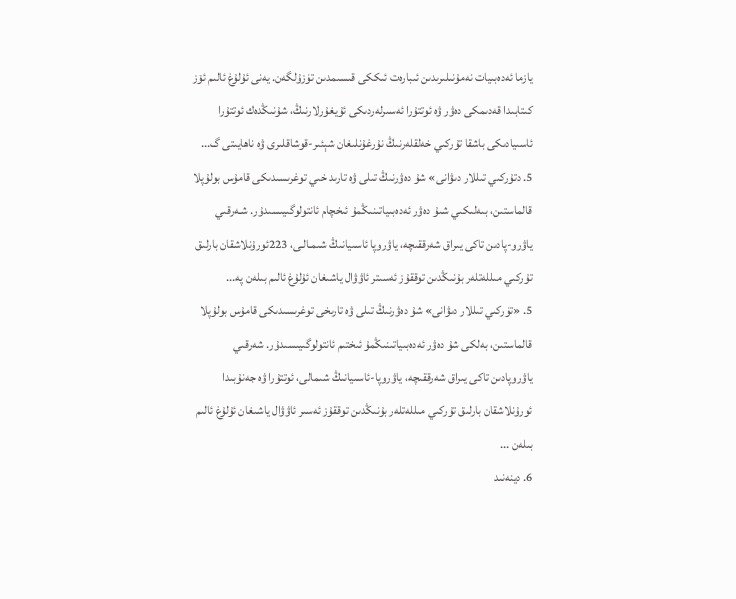يازما ئەدەبىيات نەمۇنىلىرىدىن ئىبارەت ئىككى قىسىمدىن تۈزۇلگەن. يەنى ئۇلۇغ ئالىم ئۆز كىتابىدا قەدىمكى دەۋر ۋە ئوتتۇرا ئەسىرلەردىكى ئۇيغۇرلارنىڭ، شۇنىڭدەك ئوتتۇرا ئاسىيادىكى باشقا تۇركىي خەلقلەرنىڭ نۇرغۇنلىغان شېئىر-قوشاقلىرى ۋە ناھايىتى گ...
5. دتۇركىي تىللار دىۋانى» شۇ دەۋرنىڭ تىلى ۋە تارىد خىي توغرىسىدىكى قامۇس بولۇپلا قالماستىن، بىەلىكىي شىۇ دەۋر ئەدەبىياتىنىڭمۇ ئىخچام ئانتولوگىيىسىدۇر. شـەرقىي ياۋرو-پادىن تاكى يىراق شەرققىچە، ياۋروپا ئاسىيانىڭ شىمـالـى، 223ئورۇنلاشقان بارلىق تۇركىي مىللەتلەر بۇنىڭدىن توققۇز ئەسىتر ئاۋۋال ياشىغان ئۇلۇغ ئالىم بىلەن پە...
5. «تۈركىي تىللار دىۋانى» شۇ دەۋرنىڭ تىلى ۋە تارىخى توغرىسىدىكى قامۇس بولۇپلا قالماستىن، بەلكى شۇ دەۋر ئەدەبىياتىنىڭمۇ ئىختىم ئانتولوگىيىسىدۇر. شەرقىي ياۋروپادىن تاكى يىراق شەرققىچە، ياۋروپا-ئاسىيانىڭ شىمالى، ئوتتۇرا ۋە جەنۇبىدا ئورۇنلاشقان بارلىق تۇركىي مىللەتلەر بۇنىڭدىن توققۇز ئەسىر ئاۋۋال ياشىغان ئۇلۇغ ئالىم بىلەن ...
6. دينەنىد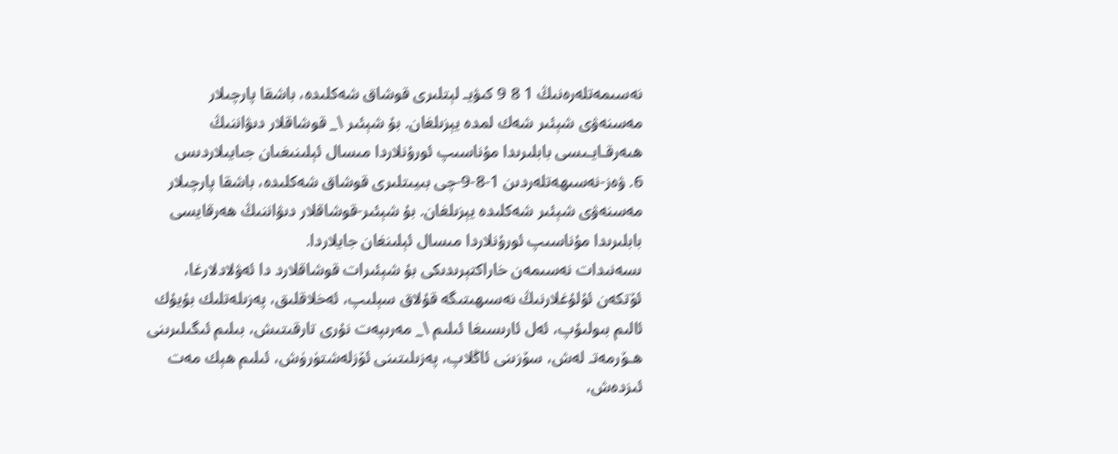نەسىمەتلەرەنىڭ 1 8 9 كىۋيـ لېتلىرى قوشاق شەكلىدە، باشقا پارچىلار مەسنەۋى شېئىر شەك لمدە يېزىلغان. بۇ شېئىر \_ قوشاقلار دىۋاننىڭ ھىەرقـايـىسى بابلىرىدا مۇناسىپ ئورۇنلاردا مىسال ئېلىنىغىان جىايىلاردىس
6. ۋەز-نەسىھەتلەردىن 1-8-9-چى بىيىتلىرى قوشاق شەكلىدە، باشقا پارچىلار مەسنەۋى شېئىر شەكلىدە يېزىلغان. بۇ شېئىر-قوشاقلار دىۋاننىڭ ھەرقايسى بابلىرىدا مۇناسىپ ئورۇنلاردا مىسال ئېلىنغان جايلاردا.
ىسەنىدات نەسىمەن خاراكتېرىدىكى بۇ شېئىرات قوشاقلارد دا ئەۋلادلارغا، ئۆتكەن ئۇلۇغلارنىڭ نەسىھىتىگە قۇلاق سېلىپ، ئەخلاقلىق، پەزىلەتلىك بۇيۇك ئالىم بىولىۇپ، ئەل ئارىسىغا ئىلىم \_ مەرىپەت نۇرى تارقىتىش، بىلىم ئىگىلىرىنى ھـۆرمەتـ لەش، سۆزىنى ئاڭلاپ، پەزىلىتىنى ئۆزلەشتۈرۈش، ئىلىم ھېك مەت ئىزدەش،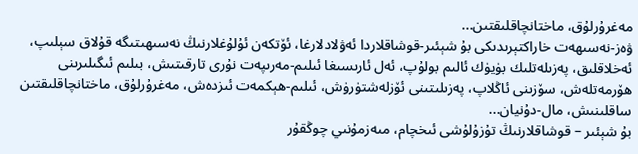مەغرۇرلۇق، ماختانچاقلىقتىن...
ۋەز-نەسىھەت خاراكتېرىدىكى بۇ شېئىر-قوشاقلاردا ئەۋلادلارغا، ئۆتكەن ئۇلۇغلارنىڭ نەسىھىتىگە قۇلاق سېلىپ، ئەخلاقلىق، پەزىلەتلىك بۈيۈك ئالىم بولۇپ، ئەل ئارىسىغا ئىلىم-مەرىپەت نۇرى تارقىتىش، بىلىم ئىگىلىرىنى ھۆرمەتلەش، سۆزىنى ئاڭلاپ، پەزىلىتىنى ئۆزلەشتۈرۈش، ئىلىم-ھېكمەت ئىزدەش، مەغرۇرلۇق، ماختانچاقلىقتىن ساقلىنىش، مال-دۇنيان...
بۇ شېئىر – قوشاقلارنىڭ تۇزۇلۇشى ئىخچام، مىەزمۇنىي چوڭقۇر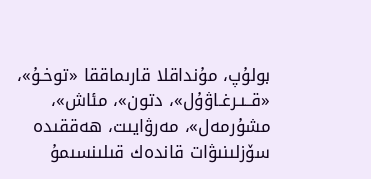بولۇپ، مۇنداقلا قارىماققا «توخـۇ»، «قــىـرغـاۋۇل»، دتون»، مئاش»، مشۇرمەل»، مەرۋايىت، ھەققىدە سۆزلىنىۋات قاندەك قىلىنسىمۇ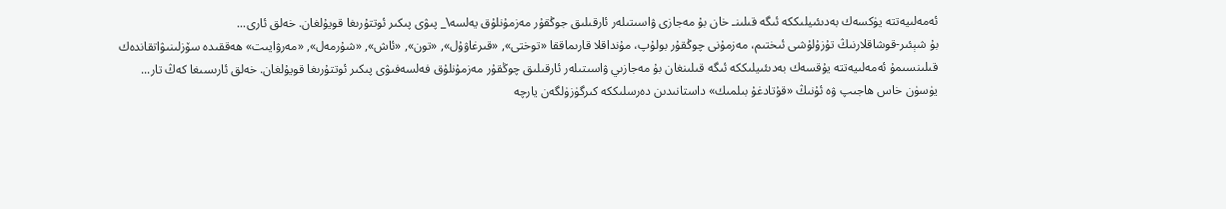ئەمەلىيەتتە يۈكسەك بەدىئىيلىككە ئىگە قىلىنـ خان بۇ مەجازى ۋاسىتىلەر ئارقىلىق جوڭقۇر مەزمۇنلۇق يەلسە\_ پىۋى پىكىر ئوتتۇرىغا قويۇلغان. خەلق ئارى...
بۇ شېئىر-قوشاقلارنىڭ تۇزۇلۇشى ئىختىم، مەزمۇنى چوڭقۇر بولۇپ، مۇنداقلا قارىماققا «توختى», «قىرغاۋۇل», «تون», «ئاش», «شۇرمەل», «مەرۋايىت» ھەققىدە سۆزلىنىۋاتقاندەك قىلىنسىمۇ ئەمەلىيەتتە يۇقسەك بەدىئىيلىككە ئىگە قىلىنغان بۇ مەجازىي ۋاسىتىلەر ئارقىلىق چوڭقۇر مەزمۇنلۇق فەلسەفىۋى پىكىر ئوتتۇرىغا قويۇلغان. خەلق ئارىسىغا كەڭ تار...
يۈسۈن خاس ھاجىپ ۋە ئۇنىڭ «قۇتادغۇ بىلمىك» داستانىدىن دەرسلىككە كىرگۈزۈلگەن يارچە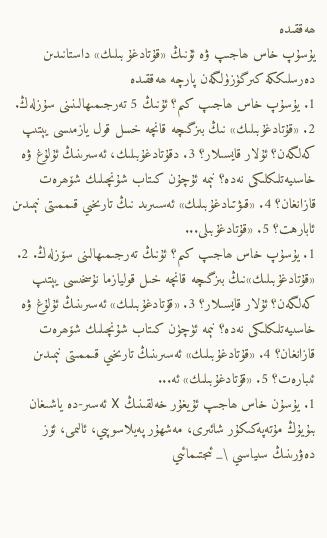ھەققىدە
يۇسۇپ خاس ھاجىپ ۋە ئۇنىڭ «قۇتادغۇ بىلىك» داستانىدىن دەرسلىككە كىرگۈزۈلگەن پارچە ھەققىدە
1. يۇسۇپ خاس ھاجىپ كىم؟ ئۇنىڭ 5 تەرجىمىھالىنىنى سۇزلەڭ. 2. «قۇتادغۇبىلىك» نىڭ بىزگىچە قانچە خسل قول يازمىسى يېتىپ كەلگەن؟ ئۇلار قايسىلار؟ 3. دقۇتادغۇبىلىك، ئەسىرىنىڭ ئۇلۇغ ۋە خاسىيەتلىكلىكى نەدە؟ نېمە ئۇچۇن كىتاب شۇنچىلىك شۆھرەت قازانغان؟ 4. «قىۋتىادغۇبىلىك» ئەسىىرىد نىڭ تارىخىي قىممىتى نېمىدىن ئابارهت؟ 5. «قۇتادغۇبىلى...
1. يۇسۇپ خاس ھاجىپ كىم؟ ئۇنىڭ تەرجىمىھالىنى سۆزلەڭ. 2. «قۇتادغۇبىلىك»نىڭ بىزگىچە قانچە خىل قوليازما نۇسخىسى يېتىپ كەلگەن؟ ئۇلار قايسىلار؟ 3. «قۇتادغۇبىلىك» ئەسىرىنىڭ ئۇلۇغ ۋە خاسىيەتلىكلىكى نەدە؟ نېمە ئۈچۈن كىتاب شۇنچىلىك شۆھرەت قازانغان؟ 4. «قۇتادغۇبىلىك» ئەسىرىنىڭ تارىخىي قىممىتى نېمىدىن ئىبارەت؟ 5. «قۇتادغۇبىلىك» ئە...
1. يۇسۇن خاس ھاجىپ ئۇيغۇر خەلقىنىڭ X ئەسىر-دە ياشىغان بىۇيۇڭ مۇتەپەكىكۇر شائىرى، مەشھۇر پەيلاسوپىي، ئالىمى، ئۆز دەۋرىنىڭ سىياسىي \_ ئىجتىمائىي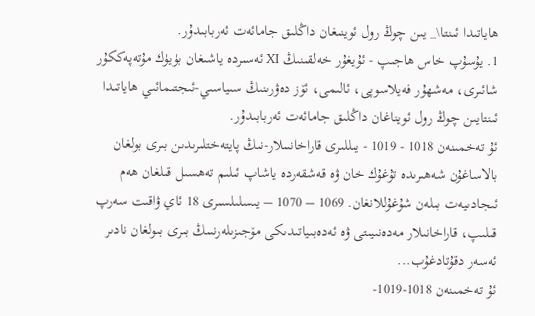ھاياتىدا ئىنتـا\_ يىن چوڭ رول ئوينىغان داڭلىق جامائەت ئەربابىدۇر.
1. يۇسۇپ خاس ھاجىپ - ئۇيغۇر خەلقىنىڭ XI ئەسىردە ياشىغان بۈيۈك مۇتەپەككۇر شائىرى، مەشھۇر فەيلاسوپى، ئالىمى، ئۆز دەۋرىنىڭ سىياسىي-ئىجتىمائىي ھاياتىدا ئىنتايىن چوڭ رول ئويناغان داڭلىق جامائەت ئەربابىدۇر.
ئۇ تەخمىنەن 1018 - 1019 - يىللىرى قاراخانىىلار-نىڭ پايتەختلىرىدىن بىرى بولغان بالاساغۇن شەھىرىدە تۇغۇك خان ۋە قەشقەردە ياشاپ ئىلىم تەھسىل قىلغان ھەم ئىجادىيەت بىلەن شۇغۇللانغان. 1069 – 1070 – يىسلىلسىرى 18 ئاي ۋاقىت سەرپ قىلىپ، قاراخانىلار مەدەنىيىتى ۋە ئەدەبىياتىدىكى مۆجىزىلەرنىىڭ بىرى بىولغان نادىر ئەسەر دقۇتادغۇب...
ئۇ تەخمىنەن 1018-1019-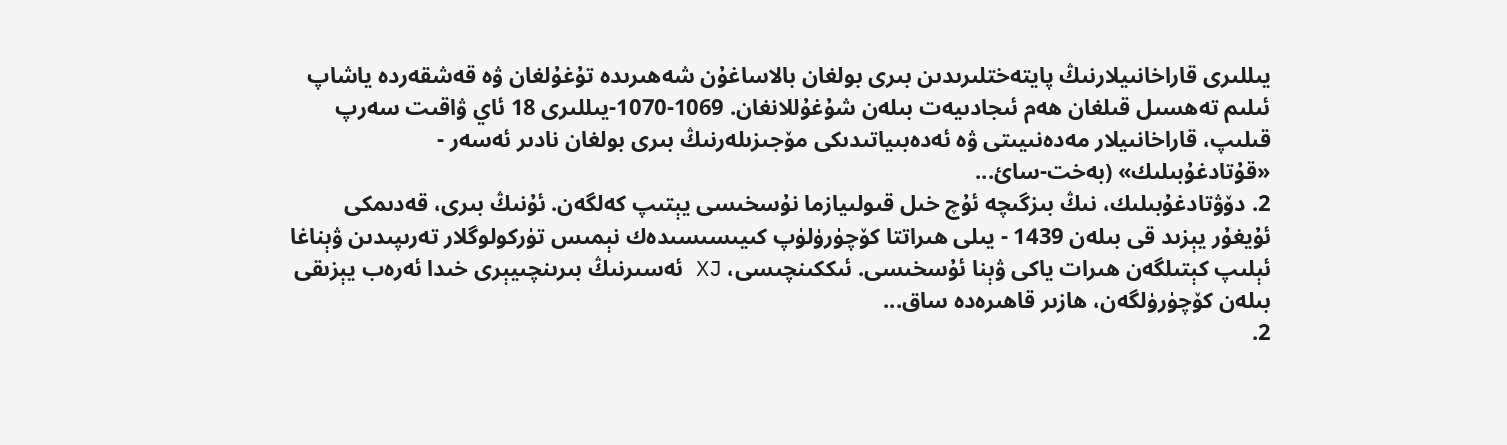يىللىرى قاراخانىيلارنىڭ پايتەختلىرىدىن بىرى بولغان بالاساغۇن شەھىرىدە تۇغۇلغان ۋە قەشقەردە ياشاپ ئىلىم تەھسىل قىلغان ھەم ئىجادىيەت بىلەن شۇغۇللانغان. 1069-1070-يىللىرى 18 ئاي ۋاقىت سەرپ قىلىپ، قاراخانىيلار مەدەنىيىتى ۋە ئەدەبىياتىدىكى مۆجىزىلەرنىڭ بىرى بولغان نادىر ئەسەر - «قۇتادغۇبىلىك» (بەخت-سائ...
2. دۆۋتادغۇبىلىك، نىڭ بىزگىچە ئۇچ خىل قىولىيازما نۇسخىسى يېتىپ كەلگەن. ئۇنىڭ بىرى، قەدىمكى ئۇيغۇر يېزىد قى بىلەن 1439 - يىلى ھىراتتا كۆچۈرۈلۈپ كىيىسىسىدەك نېمىس تۈركولوگلار تەرىپىدىن ۋېناغا ئېلىپ كېتىلگەن ھىرات ياكى ۋېنا ئۇسخىسى. ئىككىنچىسى، XJ ئەسىرنىڭ بىرىنچىيېرى خىدا ئەرەب يېزىقى بىلەن كۆچۈرۈلگەن، ھازىر قاھىرەدە ساق...
2.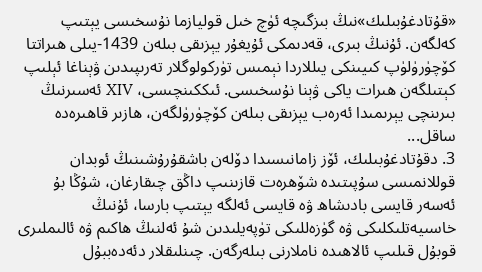«قۇتادغۇبىلىك»نىڭ بىزگىچە ئۈچ خىل قوليازما نۇسخىسى يېتىپ كەلگەن. ئۇنىڭ بىرى، قەدىمكى ئۇيغۇر يېزىقى بىلەن 1439-يىلى ھىراتتا كۆچۈرۈلۈپ كىيىنكى يىللاردا نېمىس تۈركولوگلار تەرىپىدىن ۋېناغا ئېلىپ كېتىلگەن ھىرات ياكى ۋېنا نۇسخىسى. ئىككىنچىسى، XIV ئەسىرنىڭ بىرىنچى يېرىمىدا ئەرەب يېزىقى بىلەن كۆچۈرۈلگەن، ھازىر قاھىرەدە ساقل...
3. دقۇتادغۇبىلىك، ئۆز زامانىسىدا دۆلەن باشقۇرۇشىنىڭ ئوبدان قوللانمىسى سۇپىتىدە شۆھرەت قازىنىپ داڭق چىقارغان، شۇڭا بۇ ئەسەر قايسى بادىشاھ ۋە قايسى ئەلگە يېتىپ بارسا، ئۇنىڭ خاسىيەتلىكلىكى ۋە گۈزەللىكى تۈپەيلىدىن شۇ ئەلنىڭ ھاكىم ۋە ئالىملىرى قوبۇل قىلىپ ئالاھىدە ناملارنى بىلەرگەن. چىنلىقلار دئەدەببۇل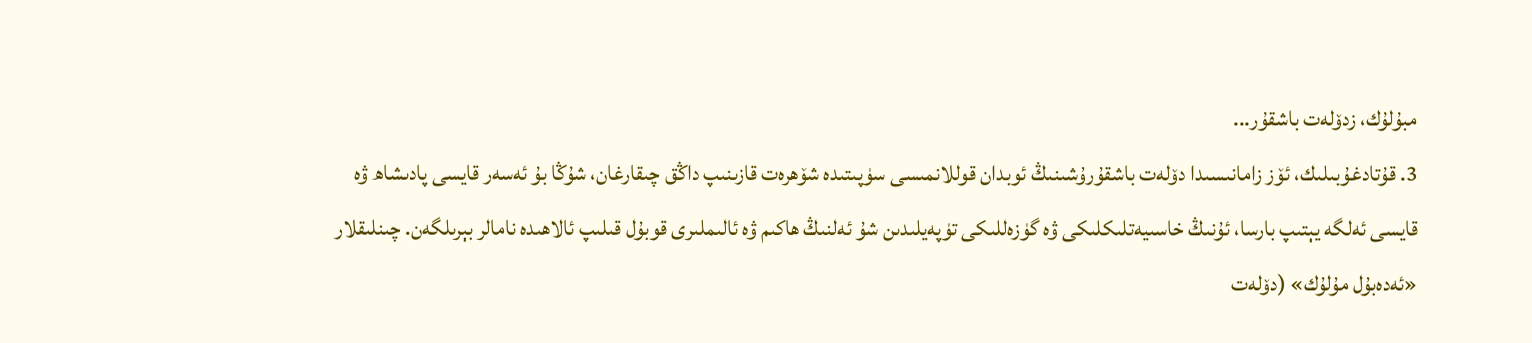مبۇلۇك، زدۆلەت باشقۇر...
3. قۇتادغۇبىلىك، ئۆز زامانىسىدا دۆلەت باشقۇرۇشىنىڭ ئوبدان قوللانمىسى سۈپىتىدە شۆھرەت قازىنىپ داڭق چىقارغان، شۇڭا بۇ ئەسەر قايسى پادىشاھ ۋە قايسى ئەلگە يېتىپ بارسا، ئۇنىڭ خاسىيەتلىكلىكى ۋە گۈزەللىكى تۈپەيلىدىن شۇ ئەلنىڭ ھاكىم ۋە ئالىملىرى قوبۇل قىلىپ ئالاھىدە نامالر بېرىلگەن. چىنلىقلار «ئەدەبۇل مۇلۇك» (دۆلەت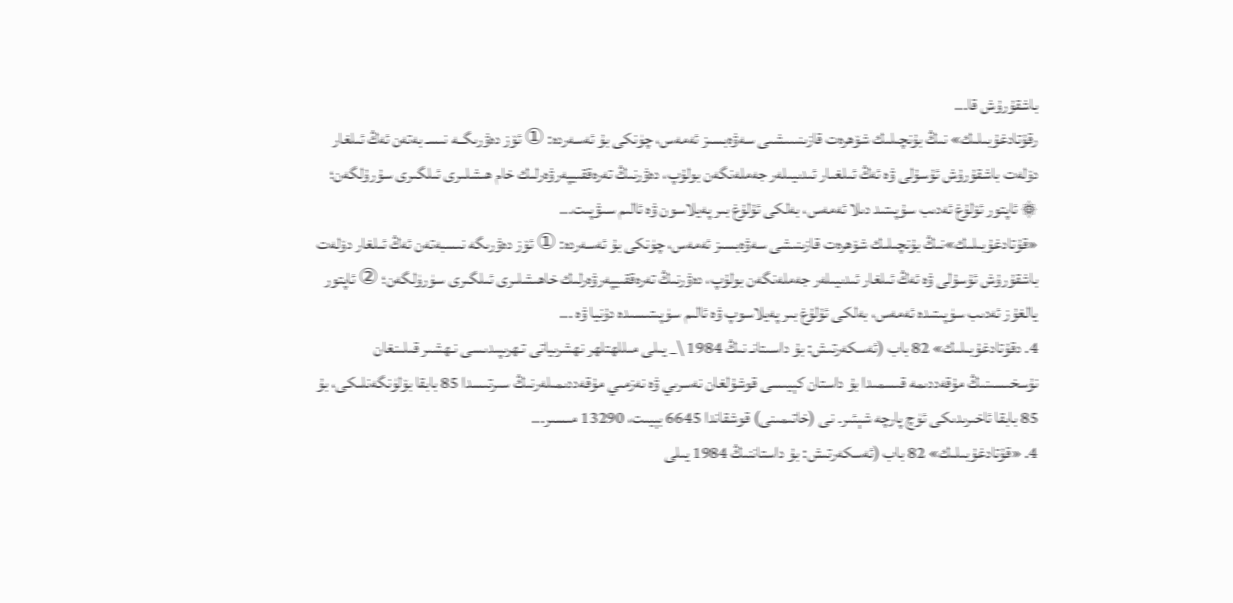باشقۇرۇش قا...
رقۇتادغۇبىلىك» نىڭ بۇنچىلىك شۆھرەت قازىنىىىشىى سەۋەبسىز ئەمەس، چۈنكى بۇ ئەسەردە: ① ئۆز دەۋرىگــە نىسـ بەتەن ئەڭ ئىلغار دۆلەت باشقۇرۇش ئۇسۇلى ۋە ئەڭ ئىلغىار ئىدىيىلەر جەملەنگەن بولۇپ، دەۋرنىڭ تەرەققىيپەرۋەرلىك خام ھىشلىرى ئىلگىرى سۇرۇلگەن؛ ۞ ئاپتور ئۆلۇغ ئەدىب سۇپىتىد دىلا ئەمەس، بەلكى ئۇلۇغ بىر پەيلاسون ۋە ئالىم سىۋپىت...
«قۇتادغۇبىلىك»نىڭ بۇنچىلىك شۆھرەت قازىنىشى سەۋەبسىز ئەمەس، چۈنكى بۇ ئەسەردە: ① ئۆز دەۋرىگە نىسبەتەن ئەڭ ئىلغار دۆلەت باشقۇرۇش ئۇسۇلى ۋە ئەڭ ئىلغار ئىدىيىلەر جەملەنگەن بولۇپ، دەۋرنىڭ تەرەققىيپەرۋەرلىك خاھىشلىرى ئىلگىرى سۈرۈلگەن؛ ② ئاپتور يالغۇز ئەدىب سۈپىتىدە ئەمەس، بەلكى ئۇلۇغ بىر پەيلاسوپ ۋە ئالىم سۈپىتىسىدە دۇنيا ۋە ...
4. دقۇتادغۇبىلىك» 82 باب (ئەسكەرتىش: بۇ داسىتانـ نىڭ 1984 \_ يىلى مىللهتلهر نهشرىياتى تـهرىپىدىسى نـهشىر قىلىنغان نۇسخىسىنىڭ مۇقەددىمە قىسمىدا بۇ داستان كېيىسى قوشۇلغان نەسرىي ۋە نەزمىي مۇقەددىمىلەرنىڭ سىرتىسدا 85 بابقا بۆلۈنگەنلىكى، بۇ 85 بابقا ئاخىرىدىكى ئۈچ پارچە شېئىر۔ نى (خاتىمىنى) قوشقاندا 6645 بېيىت، 13290 مىسىر...
4. «قۇتادغۇبىلىك» 82 باب (ئەسكەرتىش: بۇ داستاننىڭ 1984 يىلى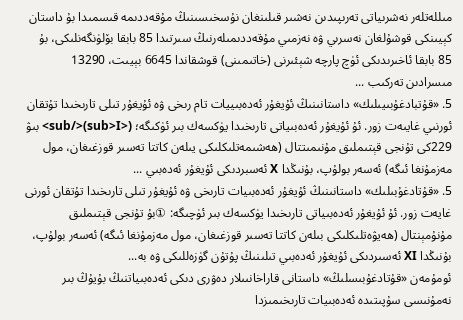مىللەتلەر نەشرىياتى تەرىپىدىن نەشىر قىلىنغان نۇسخىسىنىڭ مۇقەددىمە قىسمىدا بۇ داستان كېيىنكى قوشۇلغان نەسرىي ۋە نەزمىي مۇقەددىمىلەرنىڭ سىرتىدا 85 بابقا بۆلۈنگەنلىكى، بۇ 85 بابقا ئاخىرىدىكى ئۈچ پارچە شېئىرنى (خاتىمىنى) قوشقاندا 6645 بېيىت، 13290 مىسرادىن تەركىب ...
5. «قۇتبادغۇبىيىلىك» داستانىنىڭ ئۇيغۇر ئەدەبىييات تام رىخى ۋە ئۇيغۇر تىلى تارىخىدا تۇتقان ئورنىي غايىەت زور. ئۇ ئۇيغۇر ئەدەبىياتى تارىخىدا يۈكسەك بىر ئۈكىگە؛ (<sub>I)</sub> بىۋ 229كى تۇنجى قېتىملىق مۇنىمىتتال (ھەشىمەتلىكلىكى يىلەن كاتتا تەسىر قوزغىغان، مول مەزمۇنغا ئىگە) ئەسەر بولۇپ، بۇنىڭدا X ئەسبردىكى ئۇيغۇر ئەدەبىي ...
5. «قۇتادغۇبىلىك» داستانىنىڭ ئۇيغۇر ئەدەبىيات تارىخى ۋە ئۇيغۇر تىلى تارىخىدا تۇتقان ئورنى غايەت زور. ئۇ ئۇيغۇر ئەدەبىياتى تارىخىدا يۈكسەك بىر ئۈچىگە: ①بۇ تۇنجى قېتىملىق مۇنۇمېنتال (ھەيۋەتلىكلىكى بىلەن كاتتا تەسىر قوزغىغان، مول مەزمۇنغا ئىگە) ئەسەر بولۇپ، بۇنىڭدا XI ئەسىردىكى ئۇيغۇر ئەدەبىي تىلىنىڭ پۇتۇن گۈزەللىكى ۋە بە...
ئومۇمەن «قۇتادغۇبىسلىڭ» داستانى قاراخانىىلار دەۋرى دىكى ئەدەبىياتنىڭ بۇيۇڭ بىر نەمۇنىسى سۇپىتىدە ئەدەبىيات تارىخىمىزدا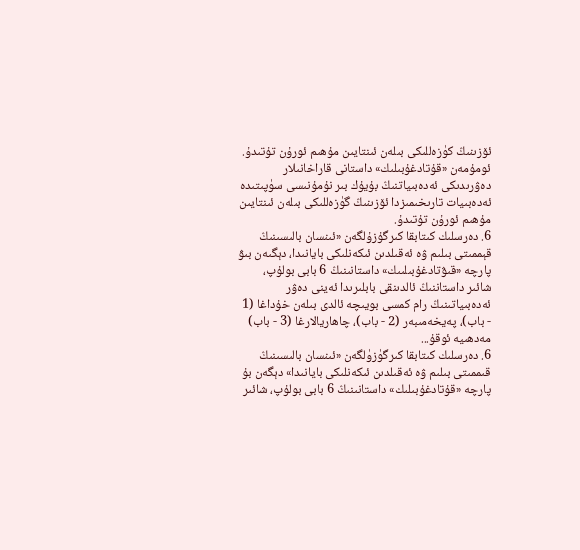ئۆزىنىڭ كۈزەللىكى بىلەن ئىنتايىن مۇھىم ئورۇن تۇتىدۇ.
ئومۇمەن «قۇتادغۇبىلىك» داستانى قاراخانىلار دەۋرىدىكى ئەدەبىياتنىڭ بۇيۇك بىر نۇمۇنىسى سۈپىتىدە ئەدەبىيات تارىخىمىزدا ئۆزىنىڭ گۈزەللىكى بىلەن ئىنتايىن مۇھىم ئورۇن تۇتىدۇ.
6. دەرسلىك كىتابقا كىرگۇزۇلگەن «ئىنسان بالىسىنىڭ قېممىتى بىلىم ۋە ئەقىلدىن ئىكەنلىكى بايانىدا، دېگىەن بىۋ پارچە «قىۋتادغۇبىلىىك» داستانىنىڭ 6 بابى بولۇپ، شائىر داستاننىڭ ئالدىنقى بابلىرىدا ئەينى دەۋر ئەدەبىياتىنىڭ رام كمسى بويىچە ئالدى بىلەن خۇداغا (1 - باب)، پەيخەمىبەر (2 - باب)، چاھاريالارغا (3 - باب) مەدھىيە ئوقۇ...
6. دەرسلىك كىتابقا كىرگۈزۈلگەن «ئىنسان بالىسىنىڭ قىممىتى بىلىم ۋە ئەقىلدىن ئىكەنلىكى بايانىدا» دېگەن بۇ پارچە «قۇتادغۇبىلىك» داستانىنىڭ 6 بابى بولۇپ، شائىر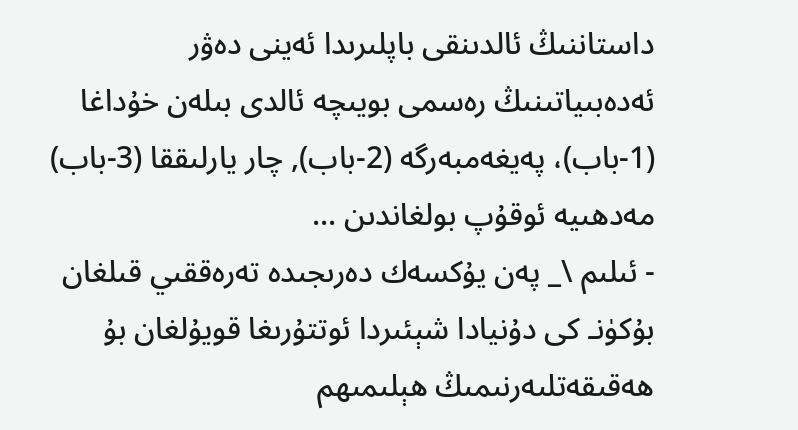داستاننىڭ ئالدىنقى باپلىرىدا ئەينى دەۋر ئەدەبىياتىنىڭ رەسمى بويىچە ئالدى بىلەن خۇداغا (1-باب)، پەيغەمبەرگە (2-باب), چار يارلىققا (3-باب) مەدھىيە ئوقۇپ بولغاندىن ...
- ئىلىم \_ پەن يۇكسەك دەرىجىدە تەرەققىي قىلغان بۇكۈنـ كى دۇنيادا شېئىردا ئوتتۇرىغا قويۇلغان بۇ ھەقىقەتلىەرنىمىڭ ھېلىمىھم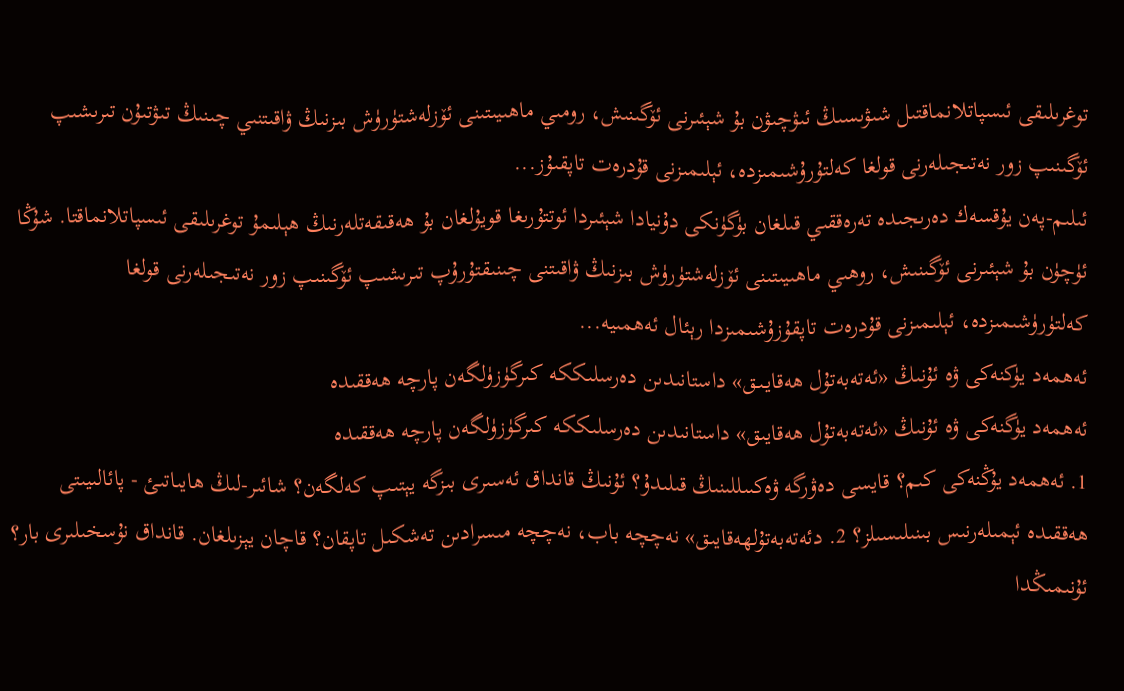توغرىلىقى ئىسپاتلانماقتىل شىۋىسىڭ ئىۋچىۋن بۇ شېئىرنى ئۆگىنىش، رومىي ماھىيىتىنى ئۆزلەشتۈرۈش بىزنىڭ ۋاقىتنىي چىنىڭ تىۋتىۇن تىرىشىپ ئۆگىنىپ زور نەتىجىلەرنى قولغا كەلتۇرۇشىمىزدە، ئېلىمىزنى قۇدرەت تاپقىۇز...
ئىلىم-پەن يۇقسەك دەرىجىدە تەرەققىي قىلغان بۈگۈنكى دۇنيادا شېئىردا ئوتتۇرىغا قويۇلغان بۇ ھەقىقەتلەرنىڭ ھېلىمۇ توغرىلىقى ئىسپاتلانماقتا. شۇڭا ئۈچۈن بۇ شېئىرنى ئۆگىنىش، روھىي ماھىيىتىنى ئۆزلەشتۈرۈش بىزنىڭ ۋاقىتنى چىنىقتۇرۇپ تىرىشىپ ئۆگىنىپ زور نەتىجىلەرنى قولغا كەلتۈرۈشىمىزدە، ئېلىمىزنى قۇدرەت تاپقۇزۇشىمىزدا رېئال ئەھمىيە...
ئەھمەد يۈكنەكى ۋە ئۇنىڭ «ئەتەبەتۇل ھەقايـىـق» داستانىدىن دەرسلىككە كىرگۈزۈلگەن پارچە ھەققىدە
ئەھمەد يۈگنەكى ۋە ئۇنىڭ «ئەتەبەتۇل ھەقايىق» داستانىدىن دەرسلىككە كىرگۈزۈلگەن پارچە ھەققىدە
1. ئەھمەد يۇڭنەكى كىم؟ قايسى دەۋرگە ۋەكىىللىنىڭ قىلىدۇ؟ ئۇنىڭ قانداق ئەسىرى بىزگە يېتىپ كەلگەن؟ شائىر-لىڭ ھايىاتىئ - پائالىيىتى ھەققىدە ئېمىلەرنىس بىنىلىسىلز؟ 2. دئەتەبەتۇلھەقايىق» نەچچە باب، نەچچە مىسرادىن تەشكىل تاپقان؟ قاچان يېزىلغان. قانداق نۇسخىلىرى بار؟ ئۇنىمىڭدا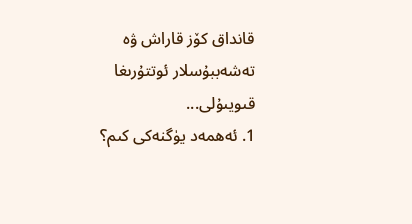قانداق كۆز قاراش ۋە تەشەببۇسلار ئوتتۇرىغا قىويىۇلى...
1. ئەھمەد يۈگنەكى كىم؟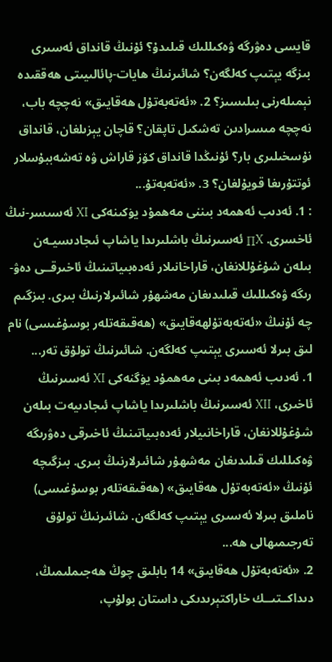قايسى دەۋرگە ۋەكىللىك قىلىدۇ؟ ئۇنىڭ قانداق ئەسىرى بىزگە يېتىپ كەلگەن؟ شائىرنىڭ ھايات-پائالىيىتى ھەققىدە نېمىلەرنى بىلىسىز؟ 2. «ئەتەبەتۇل ھەقايىق» نەچچە باب، نەچچە مىسرادىن تەشكىل تاپقان؟ قاچان يېزىلغان، قانداق نۇسخىلىرى بار؟ ئۇنىڭدا قانداق كۆز قاراش ۋە تەشەببۇسلار ئوتتۇرىغا قويۇلغان؟ 3. «ئەتەبەتۇ...
: 1. ئەدىب ئەھمەد بىننى مەھمۇد يۈكىنەكى XI ئەسىسر-نىڭ ئاخسرى. X∏ ئەسىرنىڭ باشلىرىدا ياشاپ ئىجادىسيـەن بىلەن شۇغۇللانغان، قاراخانىلار ئەدەبىياتىنىڭ ئاخىرقــى دەۋ-رىگە ۋەكىللىك قىلىدىغان مەشھۇر شائىرلارنىڭ بىرى. بىزگىم چە ئۇنىڭ «ئەتەبەتۇلھەقايىق» (ھەقىقەتلەر بوسۇغىسى) نام لىق بىرلا ئەسىرى يېتىپ كەلگەن. شائىرنىڭ تولۇق تەر...
1. ئەدىب ئەھمەد بىنى مەھمۇد يۈگنەكى XI ئەسىرنىڭ ئاخىرى، XII ئەسىرنىڭ باشلىرىدا ياشاپ ئىجادىيەت بىلەن شۇغۇللانغان، قاراخانىيلار ئەدەبىياتىنىڭ ئاخىرقى دەۋرىگە ۋەكىللىك قىلىدىغان مەشھۇر شائىرلارنىڭ بىرى. بىزگىچە ئۇنىڭ «ئەتەبەتۇل ھەقايىق» (ھەقىقەتلەر بوسۇغىسى) ناملىق بىرلا ئەسىرى يېتىپ كەلگەن. شائىرنىڭ تولۇق تەرجىمىھالى ھە...
2. «ئەتەبەتۇل ھەقايىق» 14 بابلىق چوڭ ھەجىملىمىڭ، دىداكــتىــك خاراكتېرىدىكى داستان بولۇپ،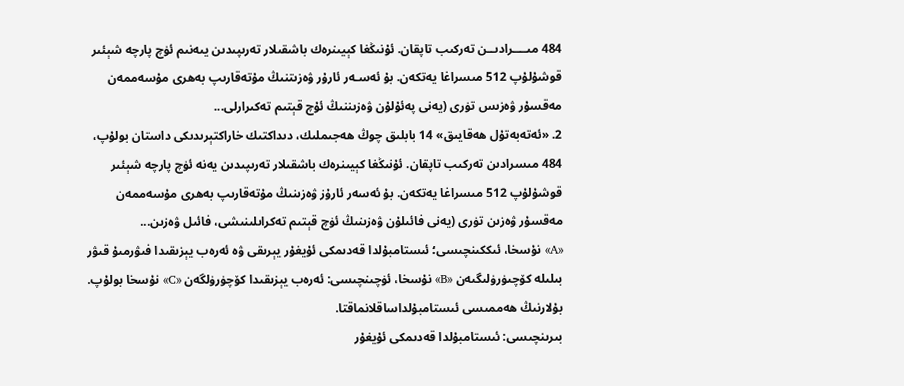484 مىــــرادىــن تەركىب تاپقان. ئۇنىڭغا كېيىنرەك باشقىلار تەرىپىدىن يىەنىم ئۈچ پارچە شېئىر قوشۇلۇپ 512 مىسراغا يەتكەن. بۇ ئەسـەر ئارۇر ۋەزىتنىڭ مۇتەقارىپ بەھرى مۇسەممەن مەقسۇر ۋەزىس تۈرى (يەنى پەئۇلۇن ۋەزىننىڭ ئۇچ قېتىم تەكىرارلى...
2. «ئەتەبەتۇل ھەقايىق» 14 بابلىق چوڭ ھەجىملىك، دىداكتىك خاراكتېرىدىكى داستان بولۇپ، 484 مىسرادىن تەركىب تاپقان. ئۇنىڭغا كېيىنرەك باشقىلار تەرىپىدىن يەنە ئۈچ پارچە شېئىر قوشۇلۇپ 512 مىسراغا يەتكەن. بۇ ئەسەر ئارۇز ۋەزىنىڭ مۇتەقارىپ بەھرى مۇسەممەن مەقسۇر ۋەزىن تۈرى (يەنى فائىلۇن ۋەزىنىڭ ئۈچ قېتىم تەكراىلىنىشى، فائىل ۋەزىن...
«A» نۇسخا، ئىككىنچىسى؛ ئىستامبۇلدا قەدىمكى ئۇيغۇر يېرىقى ۋە ئەرەب يېزىقىدا فىۋرمىۇ قىۋر بىلىلە كۆچىۈرۈلىگىەن «B» نۇسخا، ئۈچىنچىسى: ئەرەب يېزىقىدا كۆچۈرۈلگەن «C» نۇسخا بولۇپ. بۇلارنىڭ ھەممىسى ئىستامبۇلداساقلانماقتا.
بىرىنچىسى: ئىستامبۇلدا قەدىمكى ئۇيغۇر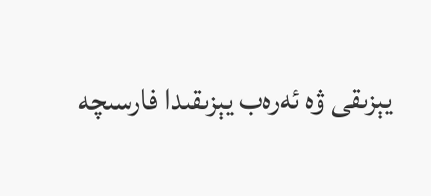يېزىقى ۋە ئەرەب يېزىقىدا فارسىچە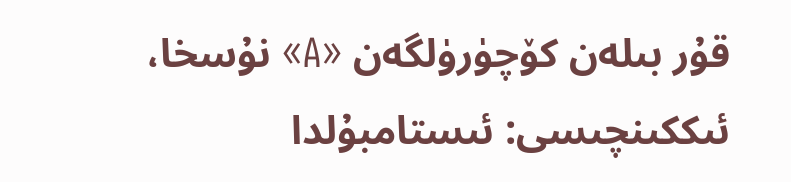قۇر بىلەن كۆچۈرۈلگەن «A» نۇسخا، ئىككىنچىسى: ئىستامبۇلدا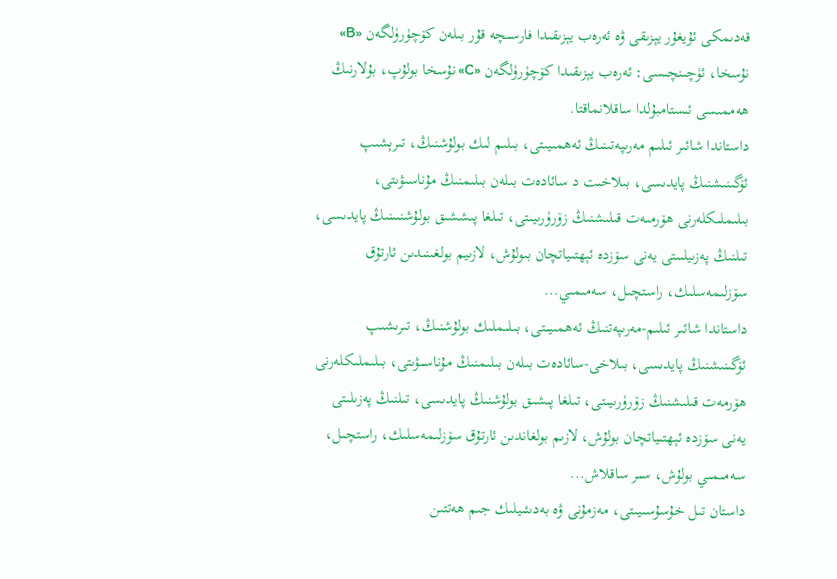قەدىمكى ئۇيغۇر يېزىقى ۋە ئەرەب يېزىقىدا فارسىچە قۇر بىلەن كۆچۈرۈلگەن «B» نۇسخا، ئۈچىنچىسى: ئەرەب يېزىقىدا كۆچۈرۈلگەن «C» نۇسخا بولۇپ، بۇلارنىڭ ھەممىسى ئىستامبۇلدا ساقلانماقتا.
داستاندا شائىر ئىلىم مەرىپەتىنىڭ ئەھمىيىتى، بىلىم لىك بولۇشنىڭ، تىرېشىپ ئۆگىنىشنىڭ پايدىسى، بىلاخىت د سائادەت بىلەن بىلىمنىڭ مۇناسىۋىتى، بىلىملىكلەرنى ھۆرمىەت قىلىشنىڭ زۆرۈرىيىتى، تىلغا پىششىق بولۇشنىىنىڭ پايدىسى، تىلنىڭ پەزىيلىىتى يەنى سۆزدە ئېھتىياتچان بىولۇش، لازىيم بولغىنىدىن ئارتۇق سۆزلىمەسلىك، راستچىل، سەمىمىي...
داستاندا شائىر ئىلىم-مەرىپەتنىڭ ئەھمىيىتى، بىلىملىك بولۇشنىڭ، تىرىشىپ ئۆگىنىشنىڭ پايدىسى، بىلاخى-سائادەت بىلەن بىلىمنىڭ مۇناسىۋىتى، بىلىملىكلەرنى ھۆرمەت قىلىشنىڭ زۆرۈرىيىتى، تىلغا پىشىق بولۇشنىڭ پايدىسى، تىلنىڭ پەزىلىتى يەنى سۆزدە ئېھتىياتچان بولۇش، لازىم بولغاندىن ئارتۇق سۆزلىمەسلىك، راستچىل، سەمىمىي بولۇش، سىر ساقلاش...
داستان تىل خۇسۇسىيىتى، مەزمۇنى ۋە بەدىئىيلىك جىم ھەتتىن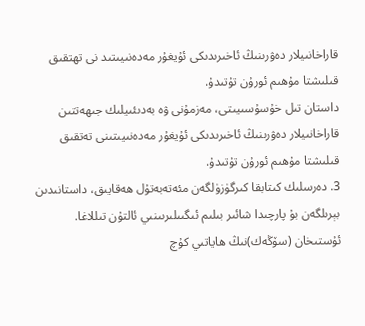قاراخانىيلار دەۋرىنىڭ ئاخىرىدىكى ئۇيغۇر مەدەنىيىتىد نى تهتقىق قىلىشتا مۇهىم ئورۇن تۇتىدۇ.
داستان تىل خۇسۇسىيىتى، مەزمۇنى ۋە بەدىئىيلىك جىھەتتىن قاراخانىيلار دەۋرىنىڭ ئاخىرىدىكى ئۇيغۇر مەدەنىيىتىنى تەتقىق قىلىشتا مۇھىم ئورۇن تۇتىدۇ.
3. دەرسلىك كىتابقا كىرگۈزۈلگەن مئەتەبەتۇل ھەقايىق، داستانىدىن بېرىلگەن بۇ پارچىدا شائىر بىلىم ئىگىىلىرىىنىي ئالتۇن تىللاغا. ئۇستىخان (سۆڭەك)نىڭ ھاياتىي كۇچ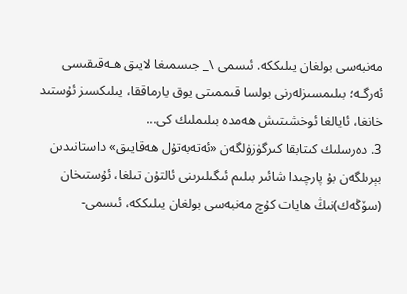مەنبەسى بولغان يىلىككە. ئىسمى \_ جىسمىغا لايىق ھـەقىقىسى ئەرگـە؛ بىلىمسىزلەرنى بولسا قىممىتى يوق يارماققا، يىلىكسىز ئۇستىد خانغا، ئايالغا ئوخشىتىش ھەمدە بىلىملىك كى...
3. دەرسلىك كىتابقا كىرگۈزۈلگەن «ئەتەبەتۇل ھەقايىق» داستانىدىن بېرىلگەن بۇ پارچىدا شائىر بىلىم ئىگىلىرىنى ئالتۇن تىلغا، ئۇستىخان (سۆڭەك)نىڭ ھايات كۇچ مەنبەسى بولغان يىلىككە، ئىسمى-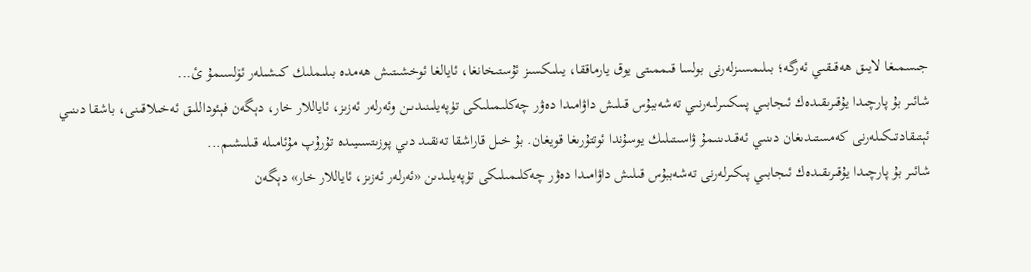جىسمىغا لايىق ھەقىقىي ئەرگە؛ بىلىمسىزلەرنى بولسا قىممىتى يوق يارماققا، يىلىكسىز ئۇستىخانغا، ئايالغا ئوخشىتىش ھەمدە بىلىملىك كىشىلەر ئۆلسىمۇ ئ...
شائىر بۇ پارچىدا يۇقىرىقىدەك ئىجابىي پىىكىىرلىەرنىي تەشەببۇس قىلىش داۋامىدا دەۋر چەكلىمىلىكى تۈپەيلىنىدىــن وئەرلەر ئەزىز، ئاياللار خار، دېگەن فېئوداللىق ئەخىلاقىنى، باشقا دىنىي ئېتىقادتىكىلەرنى كەمستىدىغان دىنىي ئەقىدىنىمۇ ۋاسىتىلىك يوسۇندا ئوتتۇرىغا قويغان. بۇ خىل قاراشقا تەنقىد دىي پوزىتسىيىدە تۇرۇپ مۇئامىلە قىلىشىم...
شائىر بۇ پارچىدا يۇقىرىقىدەك ئىجابىي پىكىرلەرنى تەشەببۇس قىلىش داۋامىدا دەۋر چەكلىمىلىكى تۈپەيلىدىن «ئەرلەر ئەزىز، ئاياللار خار» دېگەن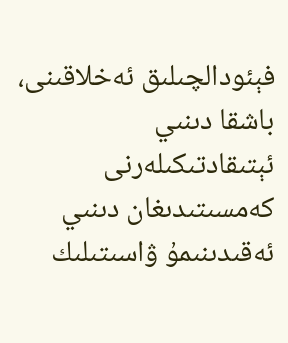فېئودالچىلىق ئەخلاقىنى، باشقا دىنىي ئېتىقادتىكىلەرنى كەمسىتىدىغان دىنىي ئەقىدىنىمۇ ۋاسىتىلىك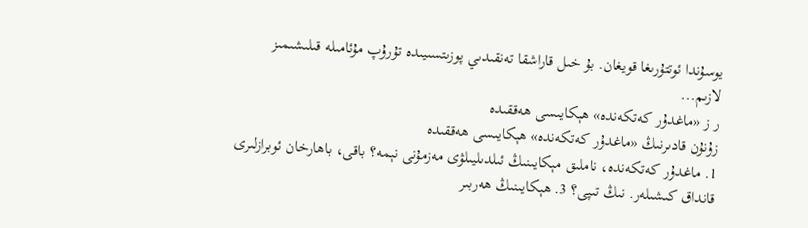يوسۇندا ئوتتۇرىغا قويغان. بۇ خىل قاراشقا تەنقىدىي پوزىتسىيىدە تۇرۇپ مۇئامىلە قىلىشىمىز لازىم...
ر ز «ماغدۇر كەتكەندە» ھېكايىسى ھەققىدە
زۇنۇن قادىرنىڭ «ماغدۇر كەتكەندە» ھېكايىسى ھەققىدە
1. ماغدۇر كەتكەندە، ناملىق مېكايىنىڭ ئىلدىليىلۋى مەزمۇنى نېمە؟ باقى، باھارخان ئوبرازلىرى قانداق كىشىلەر. نىڭ تىپى؟ 3. ھېكايىنىڭ ھەربىر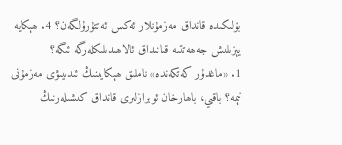بۆلىكىدە قانداق مەزمۇنلار ئەكس ئەتتۇرۇلگەن؟ 4. ھېكايە يېزىلىش جەھەتتىە قىانىداق ئالاھىدىلىكلەرگە ئىگە؟
1. «ماغدۇر كەتكەندە» ناملىق ھېكايىنىڭ ئىدىيىۋى مەزمۇنى نېمە؟ باقىي، باھارخان ئوبرازلىرى قانداق كىشىلەرنىڭ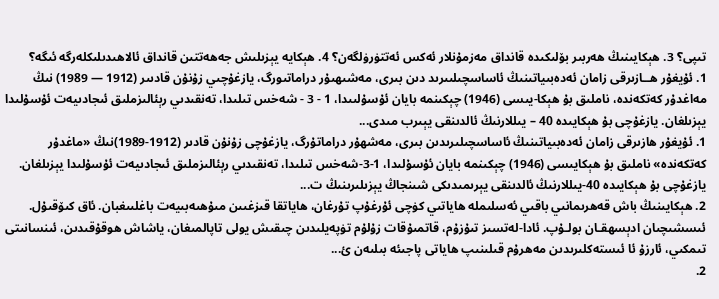تىپى؟ 3. ھېكايىنىڭ ھەربىر بۆلىكىدە قانداق مەزمۇنلار ئەكس ئەتتۈرۈلگەن؟ 4. ھېكايە يېزىلىش جەھەتتىن قانداق ئالاھىدىلىكلەرگە ئىگە؟
1. ئۇيغۇر ھــازىرقى زامان ئەدەبىياتىنىڭ ئاساسچىلىىرىد دىن بىرى، مەشىھىۇر دراماتىورگ، يازغۇچىي زۇنۇن قادىىر (1912 — 1989) نىڭ مەاغدۇر كەتكەندە، ناملىق بۇ ھېكا-يىسى (1946) چېكىنمە بايان ئۇسۇلىىدا، 1 - 3 - شەخس تىلىدا، تەنقىدىي رېئالىزملىق ئىجادىيەت ئۇسۇلىدا يېزىلغان. يازغۇچى بۇ ھېكايىدە 40 – يىللارنىڭ ئالدىنقى يېىرب مىدى...
1. ئۇيغۇر ھازىرقى زامان ئەدەبىياتىنىڭ ئاساسچىلىرىدىن بىرى، مەشھۇر دراماتۇرگ، يازغۇچى زۇنۇن قادىر (1912-1989)نىڭ «ماغدۇر كەتكەندە» ناملىق بۇ ھېكايىسى (1946) چېكىنمە بايان ئۇسۇلىدا، 1-3-شەخس تىلىدا، تەنقىدىي رېئالىزملىق ئىجادىيەت ئۇسۇلىدا يېزىلغان. يازغۇچى بۇ ھېكايىدە 40-يىللارنىڭ ئالدىنقى يېرىمىدىكى شىنجاڭ يېزىلىرىنىڭ ت...
2. ھېكايىنىڭ باش قەھرىمانىي باقىي ئەسلىملە ھاياتىي كۈچى ئۇرغۇپ تۇرغان، ھاياتقا قىزغىىن مىۇھىەبىيەت باغلىىغبان. ئاق كىۆقىۇل. ئىسشىچىان ادېسھقـان بولـۇپ. ئادا-لەتسىز تىۇزۇم، قاتمىۇقات زۇلۇم تۈپەيلىدىن چىقىش يولى تاپالمىغان، ياشاش ھوقۇقىدىن، ئىنسانىتى تىمكىي، ئارزۇ ئا ئىستەكلىرىدىن مەھرۇم قىلىنىپ ھاياتى پاجىئە بىلىەن ئ...
2.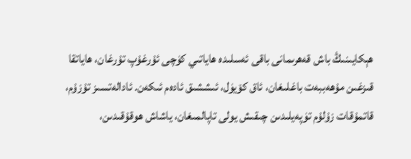ھېكايىنىڭ باش قەھرىمانى باقى ئەسلىدە ھاياتىي كۈچى ئۇرغۇپ تۇرغان، ھاياتقا قىزغىن مۇھەببەت باغلىغان، ئاق كۆيۈل، ئىششىق ئادەم ئىكەن. ئادالەتسىز تۇزۇم، قاتمۇقات زۇلۇم تۈپەيلىدىن چىقىش يولى تاپالمىغان، ياشاش ھوقۇقىدىن،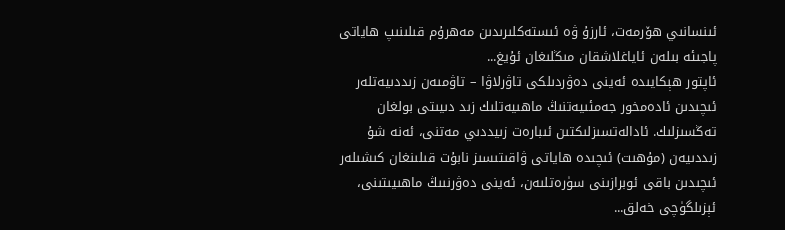ئىنسانىي ھۆرمەت، ئارزۇ ۋە ئىستەكلىرىدىن مەھرۇم قىلىنىپ ھاياتى پاجىئە بىلەن ئاياغلاشقان مىڭلىغان ئۇيغ...
ئاپتور ھېكايىدە ئەينى دەۋردىلكى تاۋرلاۋا – تاۋمىەن زىددىيەتلەر ئىچىدىن ئادەمخور جەمئىيەتنىڭ ماھىيەتلىك زىد دىيىتى بولغان تەڭسىزلىك. ئادالەتسىزلىكتىن ئىبارەت زىيددىي مەتنى، ئەنە شۇ زىددىيەن (مۇھىت) ئىچىدە ھاياتى ۋاقىتىسىز نابۇت قىلىنغان كىشىلەر ئىچىدىن باقى ئوبرازىنى سۈرەتلىەن، ئەينى دەۋرنىىڭ ماھىيىتىنى، ئېزىلگۈچى خەلق...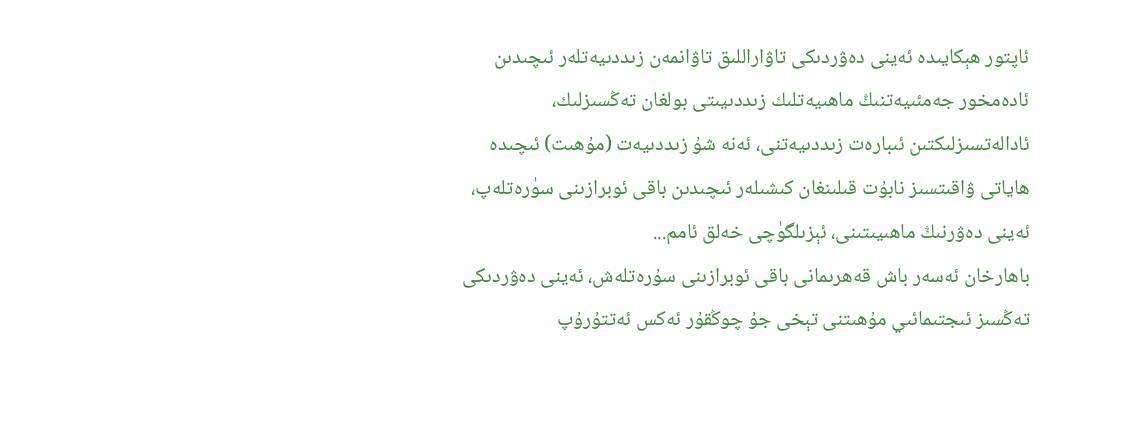ئاپتور ھېكايىدە ئەينى دەۋردىكى تاۋاراللىق تاۋانمەن زىددىيەتلەر ئىچىدىن ئادەمخور جەمئىيەتنىڭ ماھىيەتلىك زىددىيىتى بولغان تەڭسىزلىك، ئادالەتسىزلىكتىن ئىبارەت زىددىيەتنى، ئەنە شۇ زىددىيەت (مۇھىت) ئىچىدە ھاياتى ۋاقىتسىز نابۇت قىلىنغان كىشىلەر ئىچىدىن باقى ئوبرازىنى سۈرەتلەپ، ئەينى دەۋرنىڭ ماھىيىتىنى، ئېزىلگۈچى خەلق ئامم...
باھارخان ئەسەر باش قەھرىمانى باقى ئوبرازىنى سۇرەتلەش، ئەينى دەۋردىكى تەڭسىز ئىجتىمائىي مۇھىتنى تېخى جۇ چوڭقۇر ئەكس ئەتتۇرۇپ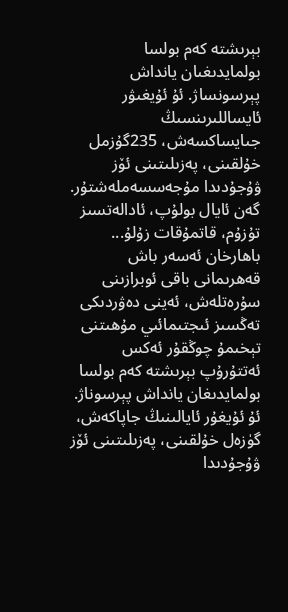بېرىشتە كەم بولسا بولمايدىغىان يانداش پېرسونساژ. ئۇ ئۇيغىۋر ئايساللىرىنسىڭ جىايساكسەش، 235گۇزمل خۇلقىنى، پەزىلىتىنى ئۆز ۋۇجۇدىدا مۇجەسسەملەشتۇر. گەن ئايال بولۇپ، ئادالەتسىز تۇزۇم، قاتمۇقات زۇلۇ...
باھارخان ئەسەر باش قەھرىمانى باقى ئوبرازىنى سۇرەتلەش، ئەينى دەۋردىكى تەڭسىز ئىجتىمائىي مۇھىتنى تېخىمۇ چوڭقۇر ئەكس ئەتتۇرۇپ بېرىشتە كەم بولسا بولمايدىغان يانداش پېرسوناژ. ئۇ ئۇيغۇر ئايالىنىڭ جاپاكەش، گۈزەل خۇلقىنى، پەزىلىتىنى ئۆز ۋۇجۇدىدا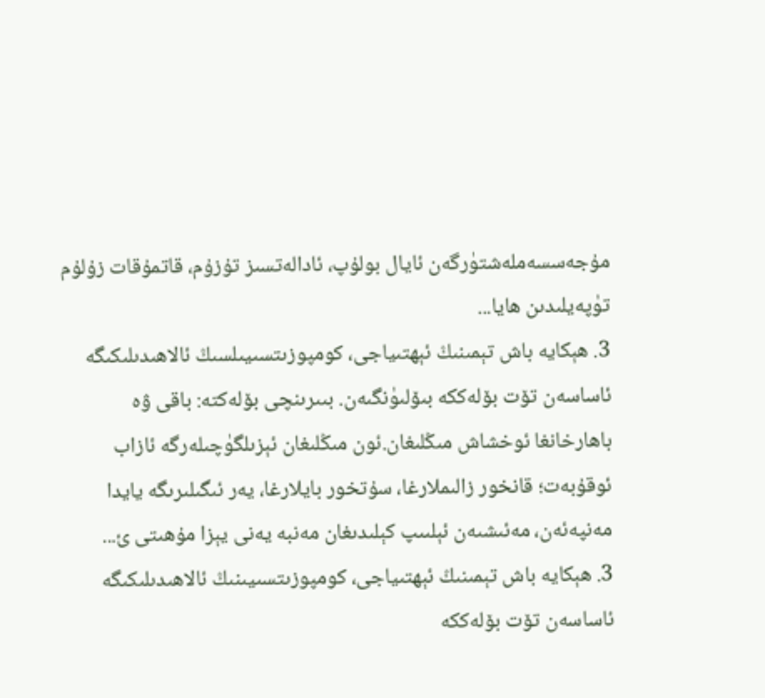مۇجەسسەملەشتۈرگەن ئايال بولۇپ، ئادالەتسىز تۇزۇم، قاتمۇقات زۇلۇم تۈپەيلىدىن ھايا...
3. ھېكايە باش تېمىنىڭ ئېھتىياجى، كومپوزىتسىيىلسىڭ ئالاھىدىلىكىگە ئاساسەن تۆت بۆلەككە بىۆلىۈنگىەن. بىىرىنچى بۆلەكتە: باقى ۋە باھارخانغا ئوخشاش مىڭلىغان.ئون مىڭلىغان ئېزىلگۈچىلەرگە ئازاب ئوقۇبەت؛ قانخور زالىملارغا، سۇتخور بايلارغا، يەر ئىگىلىرىگە يايدا مەنپەئەن، مەئىشىەن ئېلىىپ كېلىدىغان مەنبە يەنى يېزا مۇھىتى ئ...
3. ھېكايە باش تېمىنىڭ ئېھتىياجى، كومپوزىتسىيىنىڭ ئالاھىدىلىكىگە ئاساسەن تۆت بۆلەككە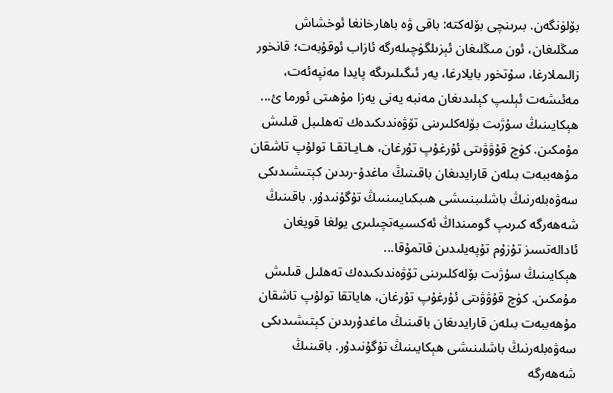بۆلۈنگەن. بىرىنچى بۆلەكتە: باقى ۋە باھارخانغا ئوخشاش مىڭلىغان، ئون مىڭلىغان ئېزىلگۈچىلەرگە ئازاب ئوقۇبەت؛ قانخور زالىملارغا، سۇتخور بايلارغا، يەر ئىگىلىرىگە پايدا مەنپەئەت، مەئىشەت ئېلىپ كېلىدىغان مەنبە يەنى يەزا مۇھىتى ئورما ئ...
ھېكايىنىڭ سۇژىت بۆلەكلىرىنى تۆۋەندىكىدەك تەھلىبل قىلىش مۇمكىن. كۈچ قۇۋۋىتى ئۇرغۇپ تۇرغان، ھـايـاتقـا تولۇپ تاشقان مۇھەببەت بىلەن قارايدىغان باقىنىڭ ماغدۇ-رىدىن كېتىشىدىكى سەۋەبلەرنىڭ باشلىبنىىشى ھىبكىايىىنىىڭ تۇگۇنىدۇر. باقىنىڭ شەھەرگە كىرىپ گومىنداڭ ئەكسىيەتچىلىرى يولغا قويغان ئادالەتسىز تۇزۇم تۇپەيلىدىن قاتمۇقا...
ھېكايىنىڭ سۇژىت بۆلەكلىرىنى تۆۋەندىكىدەك تەھلىل قىلىش مۇمكىن. كۈچ قۇۋۋىتى ئۇرغۇپ تۇرغان، ھاياتقا تولۇپ تاشقان مۇھەببەت بىلەن قارايدىغان باقىنىڭ ماغدۇرىدىن كېتىشىدىكى سەۋەبلەرنىڭ باشلىنىشى ھېكايىنىڭ تۇگۇنىدۇر. باقىنىڭ شەھەرگە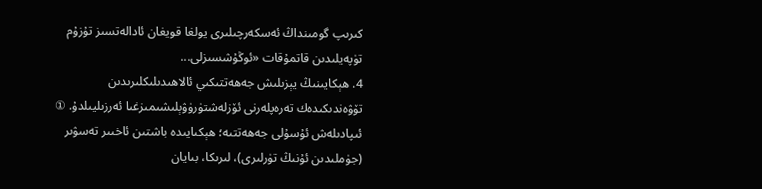كىرىپ گومىنداڭ ئەسكەرچىلىرى يولغا قويغان ئادالەتسىز تۇزۇم تۈپەيلىدىن قاتمۇقات «ئوڭۇشسىزلى...
4. ھېكايىنىڭ يېزىلىش جەھەتتىكىي ئالاھىدىلىكلىرىدىن تۆۋەندىكىدەك تەرەپلەرنى ئۆزلەشتۈرۈۋېلىشىمىزغىا ئەرزىليىلدۇ. ① ئىپادىلەش ئۇسۇلى جەھەتتىە؛ ھېكىايىدە باشتىن ئاخىىر تەسۋىر (جۈملىدىن ئۇنىڭ تۈرلىرى)، لىرىكا، بىايان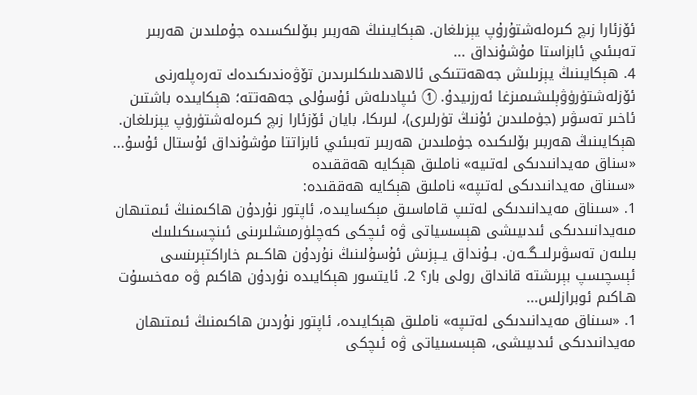ئۆزئارا زىچ كىرەلەشتۇرۇپ يېزىلغان. ھېكايىنىڭ ھەربىر بىۆلىكسىدە جۇملىدىن ھەربىر تەبىئىي ئابزاستا مۇشۇنداق ...
4. ھېكايىنىڭ يېزىلىش جەھەتتىكى ئالاھىدىلىكلىرىدىن تۆۋەندىكىدەك تەرەپلەرنى ئۆزلەشتۈرۈۋېلىشىمىزغا ئەرزىيدۇ. ① ئىپادىلەش ئۇسۇلى جەھەتتە؛ ھېكايىدە باشتىن ئاخىر تەسۋىر (جۈملىدىن ئۇنىڭ تۈرلىرى)، لىرىكا، بايان ئۆزئارا زىچ كىرەلەشتۈرۈپ يېزىلغان. ھېكايىنىڭ ھەربىر بۆلىكىدە جۈملىدىن ھەربىر تەبىئىي ئابزاتتا مۇشۇنداق ئۇستال ئۇسۇ...
«سناق مەيدانىدىكى لەتىيە» ناملىق ھېكايە ھەققىدە
«سىناق مەيدانىدىكى لەتىپە» ناملىق ھېكايە ھەققىدە:
1. «سىناق مەيدانىدىكى لەتىپ قاماسىق مېكسايىدە، ئاپتور نۇردۇن ھاكىمنىڭ ئىمتىھان مىەيدانىىدىكى ئىدىيىشى ھېسسياتى ۋە ئىچكى كەچلۈرمىشلىرىنى ئىنچسىكىلىىك بىلىەن تەسۋىرلىــگــەن. بــۇنداق يــېزىش ئۇسۇلىنىڭ نۇردۇن ھاكــىم خاراكتېرىنسى ئېسچىسپ بېرىشتە قانداق رولى بار؟ 2. ئايتسور ھېكايىدە نۇردۇن ھاكىم ۋە مەخسىۇت ھـاكىم ئوبرازلس...
1. «سىناق مەيدانىدىكى لەتىپە» ناملىق ھېكايىدە، ئاپتور نۇردىن ھاكىمنىڭ ئىمتىھان مەيدانىدىكى ئىدىيىشى، ھېسسىياتى ۋە ئىچكى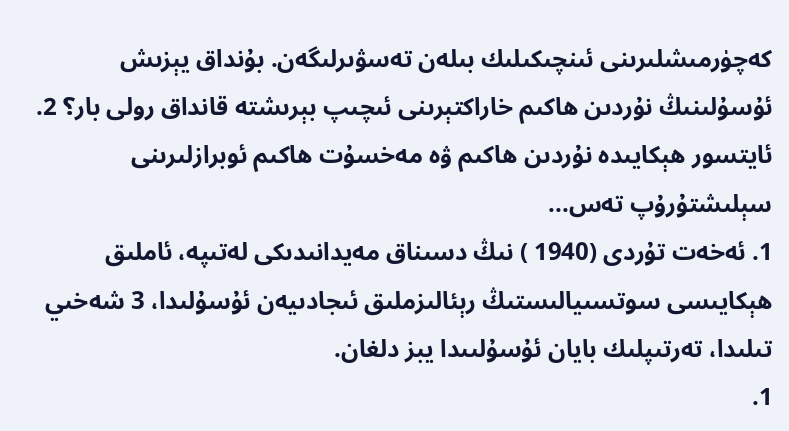كەچۈرمىشلىرىنى ئىنچىكىلىك بىلەن تەسۋىرلىگەن. بۇنداق يېزىش ئۇسۇلىنىڭ نۇردىن ھاكىم خاراكتېرىنى ئىچىپ بېرىشتە قانداق رولى بار؟ 2. ئايتسور ھېكايىدە نۇردىن ھاكىم ۋە مەخسۇت ھاكىم ئوبرازلىرىنى سېلىشتۇرۇپ تەس...
1. ئەخەت تۇردى (1940 ) نىڭ دسىناق مەيدانىدىكى لەتىپە، ئاملىق ھېكايىسى سوتسىيالىستىڭ رېئالىزملىق ئىجادىيەن ئۇسۇلىدا، 3 شەخىي تىلىدا، تەرتىپلىك بايان ئۇسۇلىىدا يبز دلغان.
1.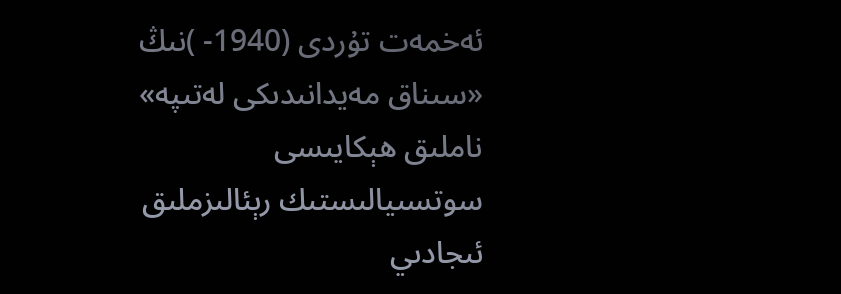ئەخمەت تۇردى (1940- )نىڭ «سىناق مەيدانىدىكى لەتىپە» ناملىق ھېكايىسى سوتسىيالىستىك رېئالىزملىق ئىجادىي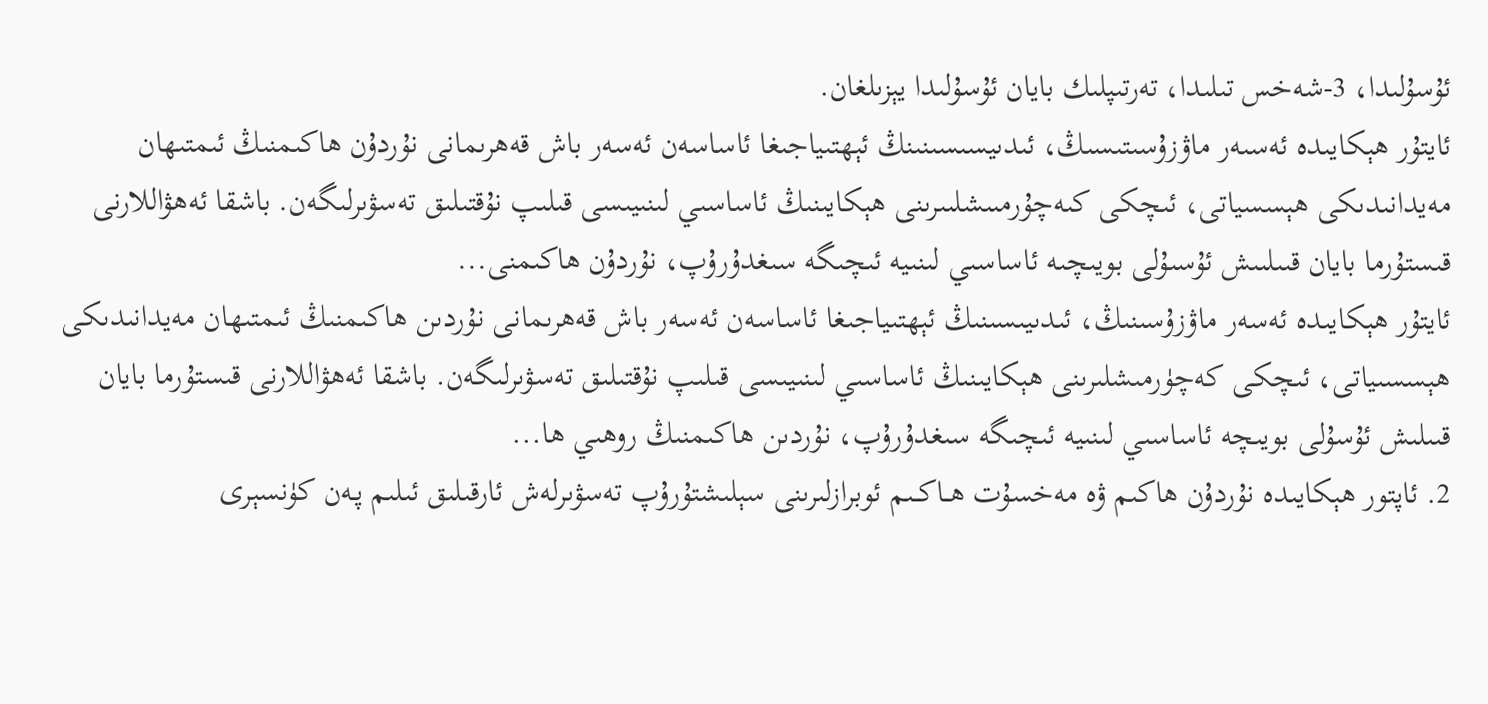ئۇسۇلىدا، 3-شەخس تىلىدا، تەرتىپلىك بايان ئۇسۇلىدا يېزىلغان.
ئايتۇر ھېكايىدە ئەسىەر ماۋزۇسىتىسىڭ، ئىدىيسىسىنىنڭ ئېھتىياجىغا ئاساسەن ئەسەر باش قەھرىمانى نۇردۇن ھاكىمنىڭ ئىمتىھان مەيدانىدىكى ھېسسياتى، ئىچكى كىەچۇرمىىشلىىرىنى ھېكايىنىڭ ئاساسىي لىنىيىسى قىلىپ نۇقتىلىق تەسۋىرلىگەن. باشقا ئەھۋاللارنى قىستۇرما بايان قىىلىىش ئۇسىۇلى بويىچىە ئاساسىي لىنىيە ئىچىگە سىغدۇرۇپ، نۇردۇن ھاكىمنى...
ئايتۇر ھېكايىدە ئەسەر ماۋزۇسىنىڭ، ئىدىيىسىنىڭ ئېھتىياجىغا ئاساسەن ئەسەر باش قەھرىمانى نۇردىن ھاكىمنىڭ ئىمتىھان مەيدانىدىكى ھېسسىياتى، ئىچكى كەچۈرمىشلىرىنى ھېكايىنىڭ ئاساسىي لىنىيىسى قىلىپ نۇقتىلىق تەسۋىرلىگەن. باشقا ئەھۋاللارنى قىستۇرما بايان قىىلىش ئۇسۇلى بويىچە ئاساسىي لىنىيە ئىچىگە سىغدۇرۇپ، نۇردىن ھاكىمنىڭ روھىي ھا...
2. ئاپتور ھېكايىدە نۇردۇن ھاكىم ۋە مەخسۇت ھــاكــىم ئوبرازلىرىنى سېلىشتۇرۇپ تەسۋىرلەش ئارقىلىق ئىلىم پـەن كۈنسېرى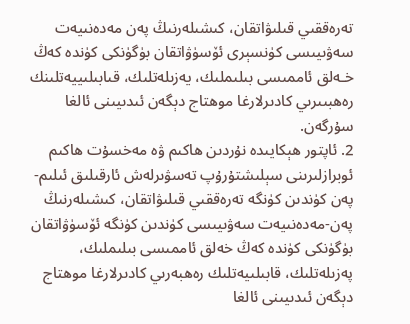تەرەققىي قىلىۋاتقان، كىشىلەرنىڭ پەن مەدەنىيەت سەۋىيىسى كۈنسېرى ئۆسۈۋاتقان بۈگۈنكى كۈندە كەڭ خـەلق ئاممىسى بىلىملىك، يەزىلەتلىك، قىابىلىييەتلىنك رەھبىىرىي كادىرلارغا موھتاج دېگەن ئىدىيىنى ئالغا سۇرگەن.
2. ئاپتور ھېكايىدە نۇردىن ھاكىم ۋە مەخسۇت ھاكىم ئوبرازلىرىنى سېلىشتۇرۇپ تەسۋىرلەش ئارقىلىق ئىلىم-پەن كۈندىن كۈنگە تەرەققىي قىلىۋاتقان، كىشىلەرنىڭ پەن-مەدەنىيەت سەۋىيىسى كۈندىن كۈنگە ئۆسۈۋاتقان بۈگۈنكى كۈندە كەڭ خەلق ئاممىسى بىلىملىك، پەزىلەتلىك، قابىلىيەتلىك رەھبەرىي كادىرلارغا موھتاج دېگەن ئىدىيىنى ئالغا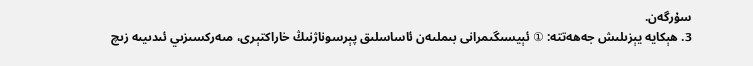سۇرگەن.
3. ھېكايە يېزىلىش جەھەتتە: ① ئېيسىگىمرانى بىملىەن ئاساسلىق پېرسوناژنىڭ خاراكتېرى، مىەركسىزىي ئىدىيىە زىچ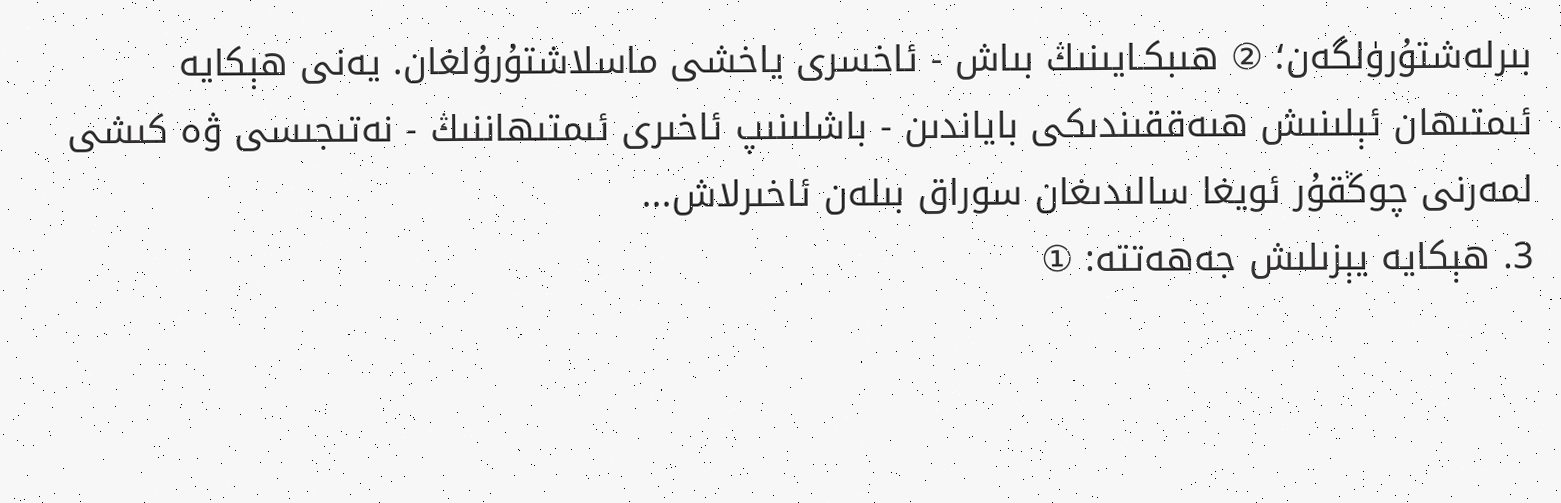بىرلەشتۇرۈلگەن؛ ② ھىبكـايىنىڭ بىاش - ئاخسرى ياخشى ماسلاشتۇرۇلغان. يەنى ھېكايە ئىمتىھان ئېلىنىش ھىەققىندىكى باياندىن - باشلىنىپ ئاخىرى ئىمتىھاننىڭ - نەتىجىسى ۋە كىشى لمەرنى چوڭقۇر ئويغا سالىدىغان سوراق بىلەن ئاخىرلاش...
3. ھېكايە يېزىلىش جەھەتتە: ①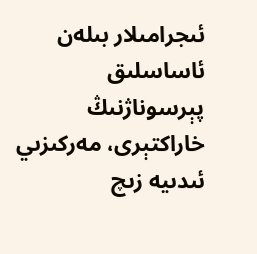ئىجرامىلار بىلەن ئاساسلىق پېرسوناژنىڭ خاراكتېرى، مەركىزىي ئىدىيە زىچ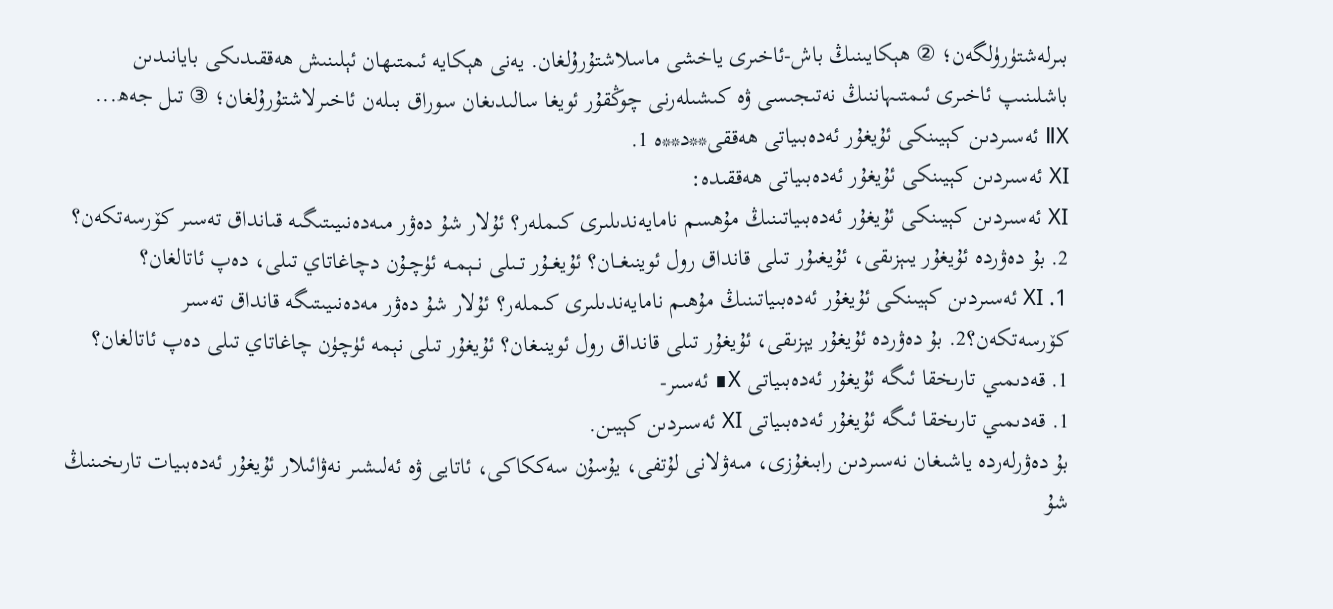بىرلەشتۈرۈلگەن؛ ② ھېكايىنىڭ باش-ئاخىرى ياخشى ماسلاشتۇرۇلغان. يەنى ھېكايە ئىمتىھان ئېلىنىش ھەققىدىكى بايانىدىن باشلىنىپ ئاخىرى ئىمتىہاننىڭ نەتىجىسى ۋە كىشىلەرنى چوڭقۇر ئويغا سالىدىغان سوراق بىلەن ئاخىرلاشتۇرۇلغان؛ ③ تىل جەھ...
ⅡX ئەسىردىن كېيىنكى ئۇيغۇر ئەدەبىياتى ھەققى**د**ە 1.
XI ئەسىردىن كېيىنكى ئۇيغۇر ئەدەبىياتى ھەققىدە:
XI ئەسىردىن كېيىنكى ئۇيغۇر ئەدەبىياتىنىڭ مۇھسم نامايەندىلىرى كىملەر؟ ئۇلار شۇ دەۋر مىەدەنىيىتىگىە قىانداق تەسىر كۆرسەتكەن؟ 2. بۇ دەۋردە ئۇيغۇر يىېزىقى، ئۇيغىۇر تىلى قانداق رول ئوينىغــان؟ ئۇيغــۇر تــىلى نــېمــە ئۈچــۇن دچاغاتاي تىلى، دەپ ئاتالغان؟
1. XI ئەسىردىن كېيىنكى ئۇيغۇر ئەدەبىياتىنىڭ مۇھىم نامايەندىلىرى كىملەر؟ ئۇلار شۇ دەۋر مەدەنىيىتىگە قانداق تەسىر كۆرسەتكەن؟2. بۇ دەۋردە ئۇيغۇر يېزىقى، ئۇيغۇر تىلى قانداق رول ئوينىغان؟ ئۇيغۇر تىلى نېمە ئۈچۈن چاغاتاي تىلى دەپ ئاتالغان؟
1. قەدىمىي تارىخقا ئىگە ئۇيغۇر ئەدەبىياتى X∎ ئەسىر-
1. قەدىمىي تارىخقا ئىگە ئۇيغۇر ئەدەبىياتى XI ئەسىردىن كېيىن.
بۇ دەۋرلەردە ياشىغان نەسىردىن رابىغۇزى، مىەۋلانى لۇتفى، يۇسۇن سەككاكى، ئاتايى ۋە ئەلىشىر نەۋائىلار ئۇيغۇر ئەدەبىيات تارىخىنىڭ شۇ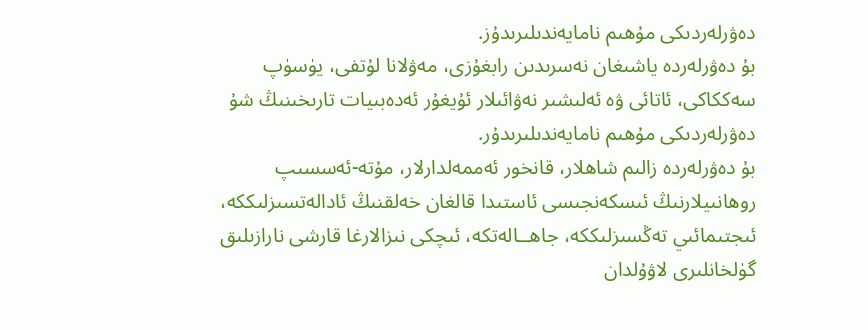دەۋرلەردىكى مۇھىم نامايەندىلىرىدۇز.
بۇ دەۋرلەردە ياشىغان نەسرىدىن رابغۇزى، مەۋلانا لۇتفى، يۈسۈپ سەككاكى، ئاتائى ۋە ئەلىشىر نەۋائىلار ئۇيغۇر ئەدەبىيات تارىخىنىڭ شۇ دەۋرلەردىكى مۇھىم نامايەندىلىرىدۇر.
بۇ دەۋرلەردە زالىم شاھلار، قانخور ئەممەلدارلار، مۇتە-ئەسسىپ روھانىيلارنىڭ ئىسكەنجىسى ئاستىدا قالغان خەلقنىڭ ئادالەتسىزلىككە، ئىجتىمائىي تەڭسىزلىككە، جاھــالەتكە، ئىچكى نىزالارغا قارشى نارازىلىق گۈلخانلىرى لاۋۇلدان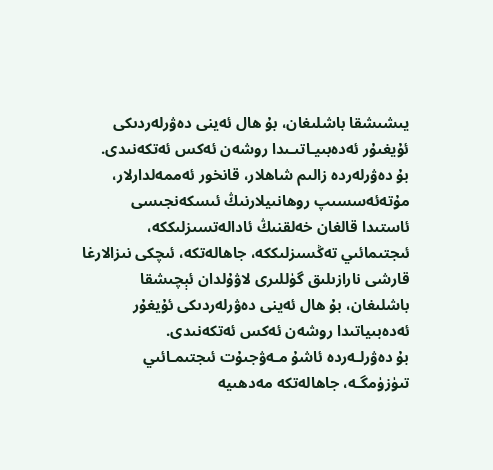يىشىشقا باشلىغان، بۇ ھال ئەينى دەۋرلەردىكى ئۇيغىۇر ئەدەبىيـاتىـىدا روشەن ئەكس ئەتكەنىدى.
بۇ دەۋرلەردە زالىم شاھلار، قانخور ئەممەلدارلار، مۇتەئەسسىپ روھانىيلارنىڭ ئىسكەنجىسى ئاستىدا قالغان خەلقنىڭ ئادالەتسىزلىككە، ئىجتىمائىي تەڭسىزلىككە، جاھالەتكە، ئىچكى نىزالارغا قارشى نارازىلىق گۈللىرى لاۋۇلدان ئېچىشقا باشلىغان، بۇ ھال ئەينى دەۋرلەردىكى ئۇيغۇر ئەدەبىياتىدا روشەن ئەكس ئەتكەنىدى.
بۇ دەۋرلـەردە ئاشۇ مـەۋجىۇت ئىجتىمـائىي تىۈزۈمگـە، جاھالەتكە مەدھىيە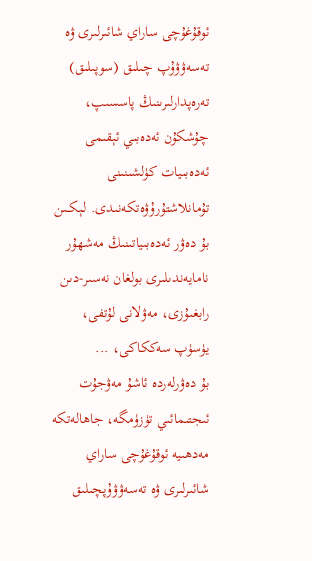ئوقۇغۇچى ساراي شائىرلىرى ۋە تەسەۋۋۇپ چىلىق (سوپىلىق) تەرەپدارلىرىنىڭ پاسسىپ، چۇشكۇن ئەدەبىي ئېقىمى ئەدەبىيات كۈلشىنىنى تۇمانلاشتۇرۇۋەتكەنىدى. لـېكــىن بۇ دەۋر ئەدەبىياتىنىڭ مەشھۇر نامايەندىلىرى بولغان نەسىر-دىن رابغىۇزى، مەۋلانى لۇتفى، يۈسۈپ سەككاكى، ...
بۇ دەۋرلەردە ئاشۇ مەۋجۇت ئىجتىمائىي تۈزۈمگە، جاھالەتكە مەدھىيە ئوقۇغۇچى ساراي شائىرلىرى ۋە تەسەۋۋۇپچىلىق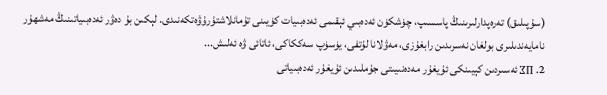(سۇپىلىق) تەرەپدارلىرىنىڭ پاسسىپ، چۈشكۈن ئەدەبىي ئېقىمى ئەدەبىيات كۈيىنى تۇمانلاشتۇرۇۋەتكەنىدى. لېكىن بۇ دەۋر ئەدەبىياتىنىڭ مەشھۇر نامايەندىلىرى بولغان نەسرىدىن رابغۇزى، مەۋلانا لۇتفى، يۈسۈپ سەككاكى، ئاتائى ۋە ئەلىش...
2. ∏∑ ئەسىردىن كېيىنكى ئۇيغۇر مەدەنىيىتى جۇملىدىن ئۇيغۇر ئەدەبىياتى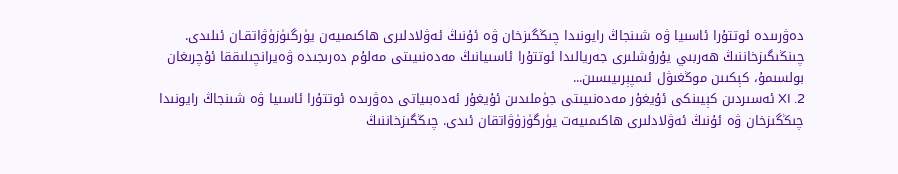دەۋرىىدە ئوتتۇرا ئاسىيا ۋە شىنجاڭ رايونىدا چىڭگىزخان ۋە ئۇنىڭ ئەۋلادلىرى ھاكىمىيەن يۈرگىۈزۈۋاتقـان ئىلىدى. چىنڭىگىزخاننىڭ ھەربىي يۇرۇشلىرى جەريالىدا ئوتتۇرا ئاسىيانىڭ مەدەنىيىتى مەلۇم دەرىجىدە ۋەيرانچىلىققا ئۇچرىغان بولسىمۇ، كېكىىن موڭغىۋل ئىمپېرىيىسىن...
2. XI ئەسىردىن كېيىنكى ئۇيغۇر مەدەنىيىتى جۈملىدىن ئۇيغۇر ئەدەبىياتى دەۋرىدە ئوتتۇرا ئاسىيا ۋە شىنجاڭ رايونىدا چىڭگىزخان ۋە ئۇنىڭ ئەۋلادلىرى ھاكىمىيەت يۈرگۈزۈۋاتقان ئىدى. چىڭگىزخاننىڭ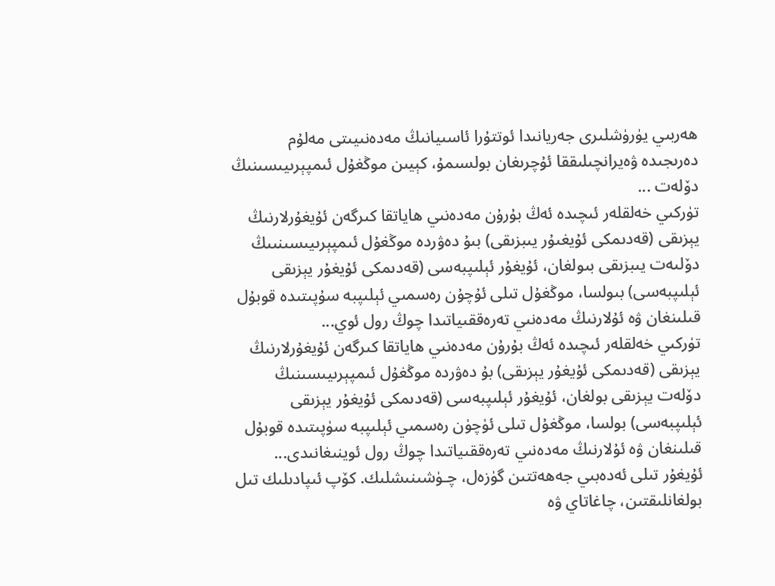ھەربىي يۈرۈشلىرى جەريانىدا ئوتتۇرا ئاسىيانىڭ مەدەنىيىتى مەلۇم دەرىجىدە ۋەيرانچىلىققا ئۇچرىغان بولسىمۇ، كېيىن موڭغۇل ئىمپېرىيىسىنىڭ دۆلەت ...
تۈركىي خەلقلەر ئىچىدە ئەڭ بۇرۇن مەدەنىي ھاياتقا كىرگەن ئۇيغۇرلارنىڭ يېزىقى (قەدىمكى ئۇيغىۇر يىبزىقى) بىۇ دەۋردە موڭغۇل ئىمپېرىيىسىنىىڭ دۆلىەت يىبزىقى بىولغان، ئۇيغۇر ئېلىپبەسى (قەدىمكى ئۇيغۇر يېزىقى ئېلىپبەسى) بىولسا، موڭغۇل تىلى ئۇچۇن رەسمىي ئېلىپبە سۇپىتىدە قوبۇل قىلىنغان ۋە ئۇلارنىڭ مەدەنىي تەرەققىياتىدا چوڭ رول ئوي...
تۈركىي خەلقلەر ئىچىدە ئەڭ بۇرۇن مەدەنىي ھاياتقا كىرگەن ئۇيغۇرلارنىڭ يېزىقى (قەدىمكى ئۇيغۇر يېزىقى) بۇ دەۋردە موڭغۇل ئىمپېرىيىسىنىڭ دۆلەت يېزىقى بولغان، ئۇيغۇر ئېلىپبەسى (قەدىمكى ئۇيغۇر يېزىقى ئېلىپبەسى) بولسا، موڭغۇل تىلى ئۈچۈن رەسمىي ئېلىپبە سۈپىتىدە قوبۇل قىلىنغان ۋە ئۇلارنىڭ مەدەنىي تەرەققىياتىدا چوڭ رول ئوينىغانىدى...
ئۇيغۇر تىلى ئەدەبىي جەھەتتىن گۈزەل، چـۈشىنىشلىك. كۆپ ئىپادىلىك تىل بولغانلىقتىن، چاغاتاي ۋە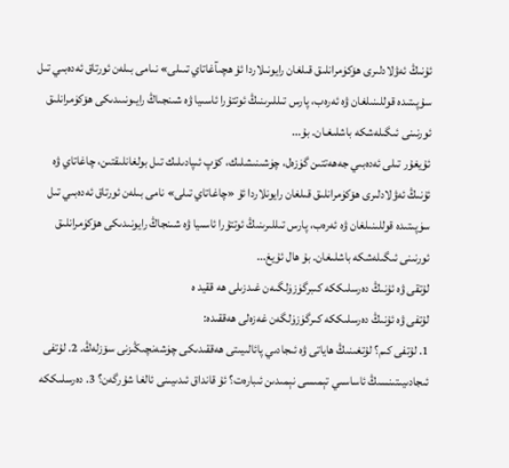ئۇنىڭ ئەۋلادلىرى ھۆكۈمرانلىق قىلغان رايونىلاردا ئۇ ھچىآغاتاي تىىلى» نىامى بىلەن ئورتاق ئەدەبىي تىل سۇپىتىدە قوللىنىلغان ۋە ئەرەب، پارس تىللىرىنىڭ ئوتتۇرا ئاسىيا ۋە شىنجىاڭ رايىونىىدىكى ھۆكۈمرانلىق ئورنىنى ئىگىلەشكە باشلىغـان. بۇ...
ئۇيغۇر تىلى ئەدەبىي جەھەتتىن گۈزەل، چۈشىنىشلىك، كۆپ ئىپادىلىك تىل بولغانلىقتىن، چاغاتاي ۋە ئۇنىڭ ئەۋلادلىرى ھۆكۈمرانلىق قىلغان رايونلاردا ئۇ «چاغاتاي تىلى» نامى بىلەن ئورتاق ئەدەبىي تىل سۈپىتىدە قوللىنىلغان ۋە ئەرەب، پارس تىللىرىنىڭ ئوتتۇرا ئاسىيا ۋە شىنجاڭ رايونىدىكى ھۆكۈمرانلىق ئورنىنى ئىگىلەشكە باشلىغان. بۇ ھال ئۇيغ...
لۇتقى ۋە ئۇنىڭ دەرسلىككە كىبرگۈزۈلگىەن غىدزىلى هه ققيد ه
لۇتفى ۋە ئۇنىڭ دەرسلىككە كىرگۈزۈلگەن غەزەلى ھەققىدە:
1. لۇتفى كىم؟ لۇتغىنىڭ ھاياتى ۋە ئىجادىي پائالىيىتى ھەققىدىكى چۈشەنچىڭىزنى سۆزلەڭ. 2. لۇتفى ئىجادىيىتىنسىڭ ئاساسىي تېمىسى نېمىدىن ئىبارەت؟ ئۇ قانداق ئىدىيىنى ئالغا شۇرگەن؟ 3. دەرسلىككە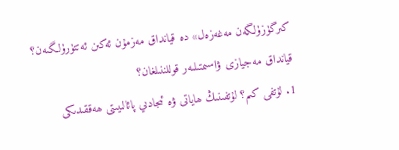كىرگۈزۈلگەن مەغەزەل» دە قيانداق مەزمۇن ئەكىن ئەتتۈرۈلگىەن؟ قيانداق مەجيازى ۋاسىمتىلىەر قوللننىلغان؟
1. لۇتفى كىم؟ لۇتفىنىڭ ھاياتى ۋە ئىجادىي پائالىيىتى ھەققىدىكى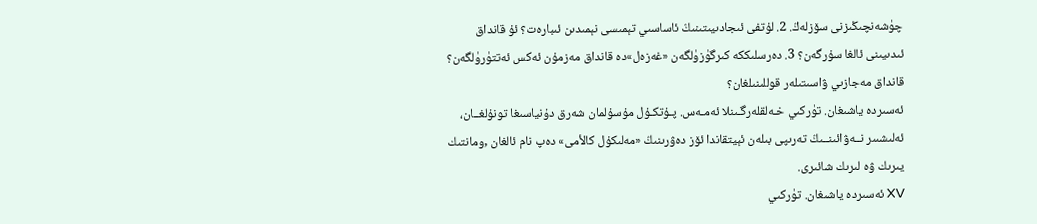چۈشەنچىڭىزنى سۆزلەڭ. 2. لۇتفى ئىجادىيىتىنىڭ ئاساسىي تېمىسى نېمىدىن ئىبارەت؟ ئۇ قانداق ئىدىيىنى ئالغا سۇرگەن؟ 3. دەرسلىككە كىرگۈزۈلگەن «غەزەل»دە قانداق مەزمۇن ئەكس ئەتتۈرۈلگەن؟ قانداق مەجازىي ۋاسىتىلەر قوللىنىلغان؟
ئەسىردە ياشىغان. تۈركىي خـەلقلەرگـىنلا ئەمـەس. پـۇتكـۇل مۇسۇلمان شەرق دۇنياسىغا تونۇلغــان، ئەلىشىىر نــەۋائىنــىڭ تەرىپى بىلەن ئېيتقاندا ئۆز دەۋرىنىڭ «مەلىكۇل كالأمى» دەپ نام ئالغان ,ومانتىك يىرىك ۋە لىرىك شائىرى.
XV ئەسىردە ياشىغان. تۈركىي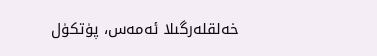خەلقلەرگىلا ئەمەس، پۈتكۈل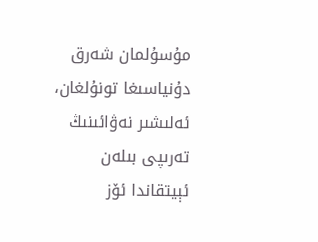مۇسۇلمان شەرق دۇنياسىغا تونۇلغان، ئەلىشىر نەۋائىنىڭ تەرىپى بىلەن ئېيتقاندا ئۆز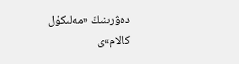دەۋرىنىڭ «مەلىكۇل كالام»ى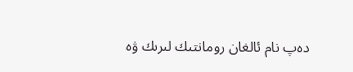دەپ نام ئالغان رومانتىك لىرىك ۋە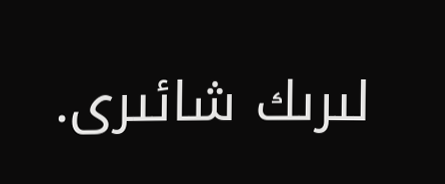لىرىك شائىرى.